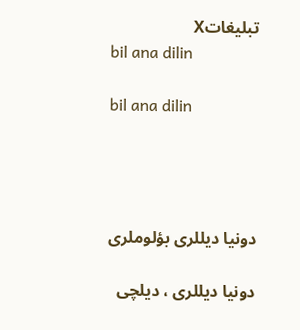تبليغاتX
bil ana dilin

bil ana dilin




دونیا دیللری بؤلوملری

دونیا دیللری ، دیلچی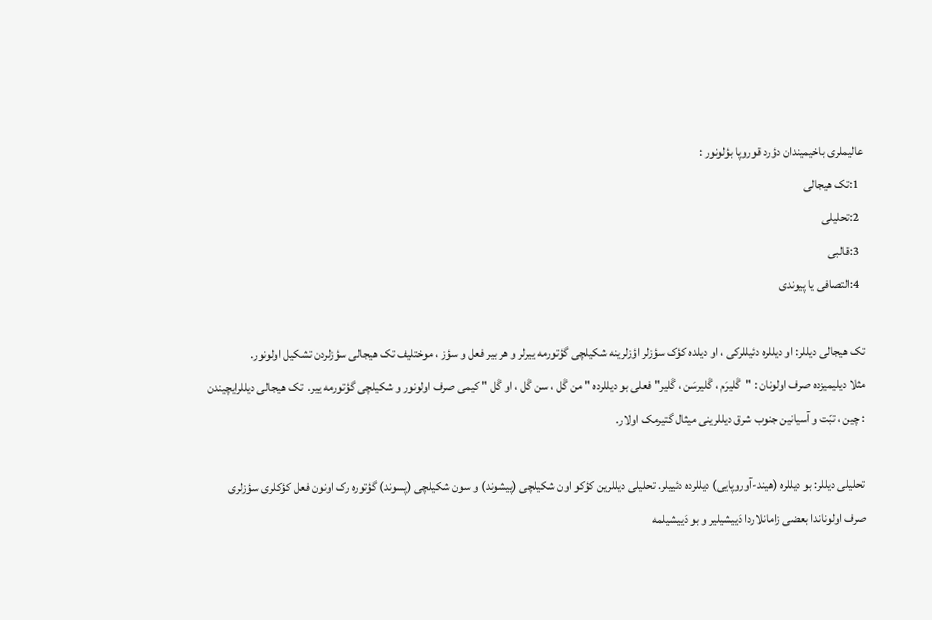عالیملری باخیمیندان دؤرد قوروپا بؤلونور :
  1:تک هیجالی
  2:تحلیلی
  3:قالبی
  4:التصافی یا پیوندی

تک هیجالی دیللر: او دیللره دئیللرکی ، او دیلده کؤک سؤزلر اؤزلرینه شکیلچی گؤتورمه ییرلر و هر بیر فعل و سؤز ، موختلیف تک هیجالی سؤزلردن تشکیل اولونور.
مثلا دیلیمیزده صرف اولونان : "گَلیرَم ، گَلیرسَن ، گَلیر" فعلی بو دیللرده " من گَل ، سن گَل ، او گَل " کیمی صرف اولونور و شکیلچی گؤتورمه ییر.  تک هیجالی دیللرایچیندن : چین ، تبّت و آسیانین جنوب شرق دیللرینی میثال گتیرمک اولار.

تحلیلی دیللر: بو دیللره (هیند-آوروپایی) دیللرده دئییلر. تحلیلی دیللرین کؤکو اون شکیلچی (پیشوند) و سون شکیلچی (پسوند) گؤتوره رک اونون فعل کؤکلری سؤزلری صرف اولوناندا بعضی زامانلاردا دَییشیلیر و بو دَییشیلمه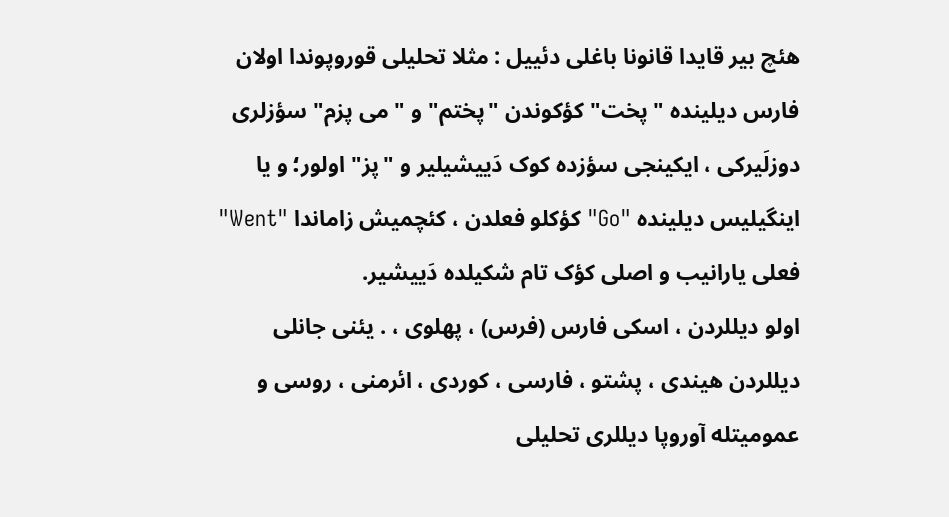هئچ بیر قایدا قانونا باغلی دئییل : مثلا تحلیلی قوروپوندا اولان فارس دیلینده "پخت" کؤکوندن "پختم" و "می پزم" سؤزلری دوزلَیرکی ، ایکینجی سؤزده کوک دَییشیلیر و "پز" اولور؛ و یا اینگیلیس دیلینده "Go" کؤکلو فعلدن ، کئچمیش زاماندا "Went" فعلی یارانیب و اصلی کؤک تام شکیلده دَییشیر.
اولو دیللردن ، اسکی فارس (فرس) ، پهلوی ، . یئنی جانلی دیللردن هیندی ، پشتو ، فارسی ، کوردی ، ائرمنی ، روسی و عمومیتله آوروپا دیللری تحلیلی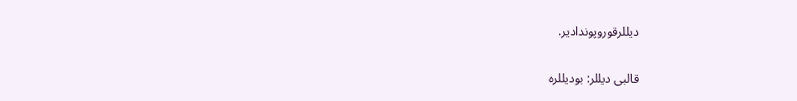دیللرقوروپوندادیر.

قالبی دیللر: بودیللره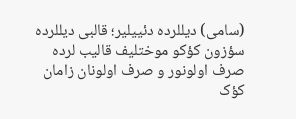(سامی) دیللرده دئییلیر؛ قالبی دیللرده سؤزون کؤکو موختلیف قالیب لرده صرف اولونور و صرف اولونان زامان کؤک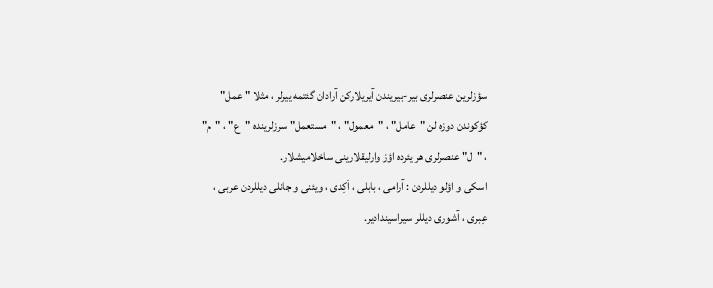سؤزلرین عنصرلری بیر-بیریندن آیریلارکن آرادان گئتمه ییرلر ، مثلا "عمل" کؤکوندن دوزه لن "عامل" ، "معمول" ، "مستعمل" سرزلرینده "ع" ، "م" ، "ل" عنصرلری هر یئرده اؤز وارلیقلارینی ساخلامیشلار.
اسکی و اؤلو دیللردن : آرامی ، بابلی ، اَکِدی ، ویئنی و جانلی دیللردن عربی ، عِبری ، آشوری دیللر سیراسیندادیر.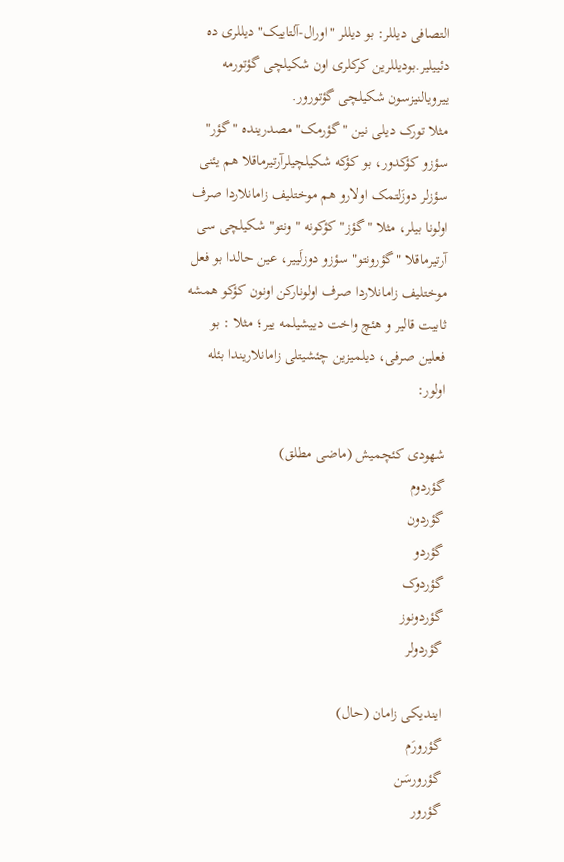التصافی دیللر: بو دیللر "اورال-آلتاییک" دیللری ده دئییلیر.بودیللرین کرکلری اون شکیلچی گؤتورمه ییرویالنیزسون شکیلچی گؤتورور.
مثلا تورک دیلی نین "گؤرمک" مصدرینده "گؤر" سؤزو کؤکدور، بو کؤکه شکیلچیلرآرتیرماقلا هم یئنی سؤزلر دوزَلتمک اولارو هم موختلیف زامانلاردا صرف اولونا بیلر، مثلا "گؤز" کؤکونه "ونتو" شکیلچی سی آرتیرماقلا "گؤرونتو" سؤزو دوزلَییر، عین حالدا بو فعل موختلیف زامانلاردا صرف اولونارکن اونون کؤکو همشه ثابیت قالیر و هئچ واخت دییشیلمه ییر؛ مثلا : بو فعلین صرفی، دیلمیزین چئشیتلی زامانلاریندا بئله اولور:

شهودی کئچمیش (ماضی مطلق)
گؤردوم
گؤردون
گؤردو
گؤردوک
گؤردونوز
گؤردولر

ایندیکی زامان (حال)
گؤرورَم
گؤرورسَن
گؤرور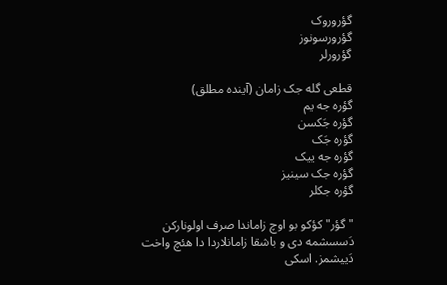گؤروروک
گؤرورسونوز
گؤرورلر

قطعی گله جک زامان (آینده مطلق)
گؤره جه یم
گؤره جَکسن
گؤره جَک
گؤره جه ییک
گؤره جک سینیز
گؤره جکلر

"گؤر" کؤکو بو اوچ زاماندا صرف اولونارکن دَسسشمه دی و باشقا زامانلاردا دا هئچ واخت دَییشمز. اسکی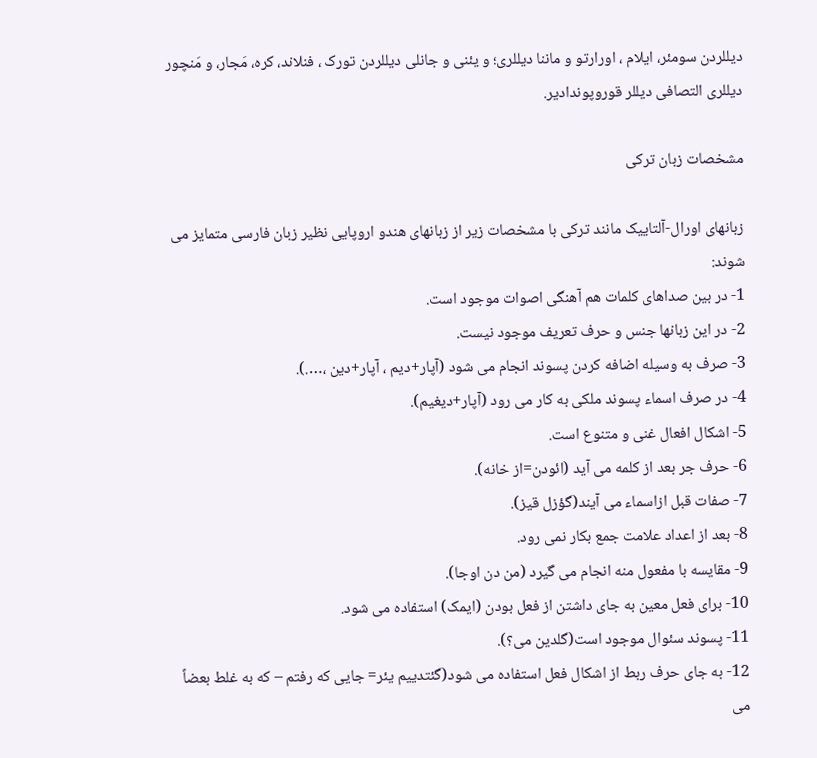دیللردن سومئر، ایلام ، اورارتو و ماننا دیللری؛ و یئنی و جانلی دیللردن تورک ، فنلاند، کره، مَجار، و مَنچور دیللری التصافی دیللر قوروپوندادیر.

مشخصات زبان ترکی

زبانهای اورال-آلتاییک مانند ترکی با مشخصات زیر از زبانهای هندو اروپایی نظیر زبان فارسی متمایز می شوند:
1- در بین صداهای کلمات هم آهنگی اصوات موجود است.
2- در این زبانها جنس و حرف تعریف موجود نیست.
3- صرف به وسیله اضافه کردن پسوند انجام می شود (آپار+دیم ، آپار+دین ،….).
4- در صرف اسماء پسوند ملکی به کار می رود (آپار+دیغیم).
5- اشکال افعال غنی و متنوع است.
6- حرف جر بعد از کلمه می آید (ائودن=از خانه).
7- صفات قبل ازاسماء می آیند(گؤزل قیز).
8- بعد از اعداد علامت جمع بکار نمی رود.
9- مقایسه با مفعول منه انجام می گیرد (من دن اوجا).
10- برای فعل معین به جای داشتن از فعل بودن (ایمک) استفاده می شود.
11- پسوند سئوال موجود است(گلدین می؟).
12- به جای حرف ربط از اشکال فعل استفاده می شود(گئتدییم یئر= جایی که رفتم – که به غلط بعضاً می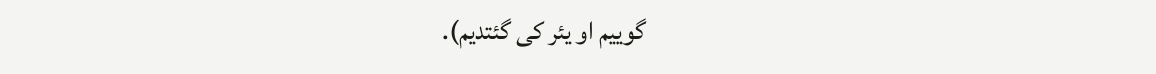گوییم او یئر کی گئتدیم).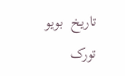تاریخ  بویو تورک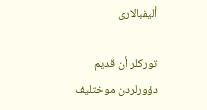ألیفبالاری

تورکلر أن قدیم دؤورلردن موختلیف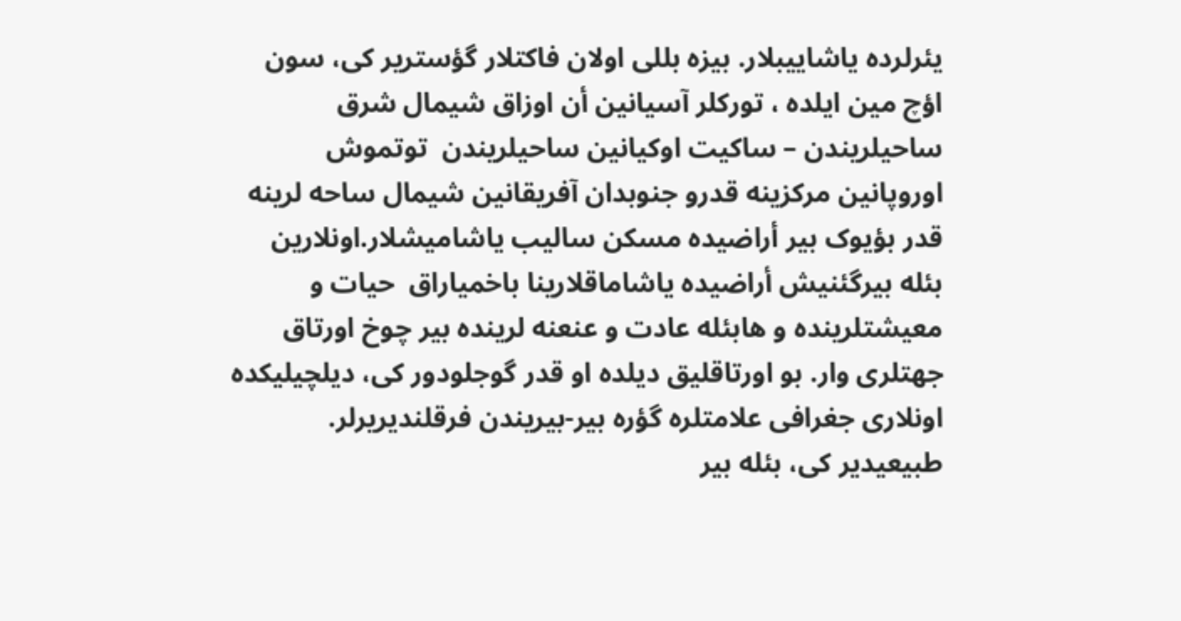یئرلرده یاشاییبلار. بیزه بللی اولان فاکتلار گؤستریر کی، سون اؤچ مین ایلده ، تورکلر آسیانین أن اوزاق شیمال شرق ساحیلریندن – ساکیت اوکیانین ساحیلریندن  توتموش اوروپانین مرکزینه قدرو جنوبدان آفریقانین شیمال ساحه لرینه قدر بؤیوک بیر أراضیده مسکن سالیب یاشامیشلار.اونلارین  بئله بیرگئنیش أراضیده یاشاماقلارینا باخمیاراق  حیات و معیشتلرینده و هابئله عادت و عنعنه لرینده بیر چوخ اورتاق جهتلری وار. بو اورتاقلیق دیلده او قدر گوجلودور کی، دیلچیلیکده اونلاری جغرافی علامتلره گؤره بیر-بیریندن فرقلندیریرلر. طبیعیدیر کی، بئله بیر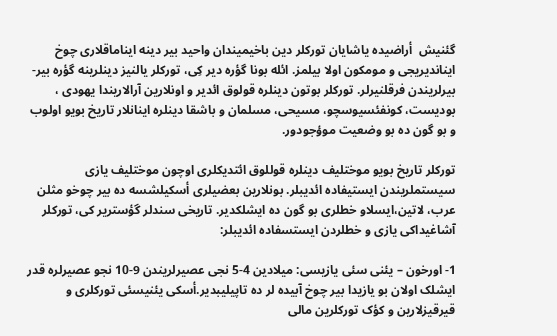گئنیش  أراضیده یاشایان تورکلر دین باخیمیندان واحید بیر دینه ایناماقلاری چوخ ایناندیریجی و مومکون اولا بیلمز. ائله بونا گؤره دیر کِی، تورکلر یالنیز دینلرینه گؤره بیر-بیرلریندن فرقلنیرلر. تورکلر بوتون دینلره قولوق ائدیر و اونلارین آرالاریندا یهودی ، بودیست، کونفئسیوسچو، مسیحی، مسلمان و باشقا دینلره اینانلار تاریخ بویو اولوب و بو گون ده بو وضعیت موؤجودور.

تورکلر تاریخ بویو موختلیف دینلره قوللوق ائتدیکلری اوچون موختلیف یازی سیستملریندن ایستیفاده ائدیبلر. بونلارین بعضیلری أسکیلشسه ده بیر چوخو مثلن عرب، لاتین،ایسلاو خطلری بو گون ده ایشلکدیر. تاریخی سندلر گؤستریر کی، تورکلر آشاغیداکی یازی و خطلردن ایستسفاده ائدیبلر:

1- اورخون – یئنی سئی یازیسی: میلادین 4-5 نجی عصیرلریندن 9-10 نجو عصیرلره قدر ایشلک اولان بو یازیدا بیر چوخ آبیده لر ده تاپیلیبدیر.أسکی یئنیسئی تورکلری و قیرقیزلارین و کؤک تورکلرین مالی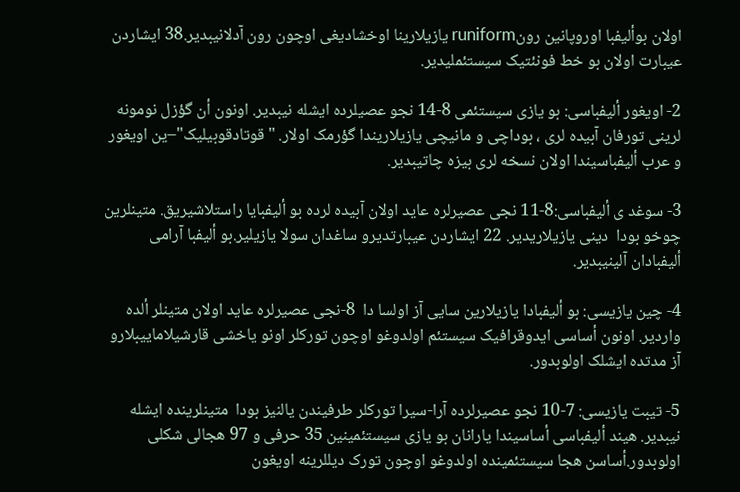اولان بوألیفبا اوروپانین رونruniform یازیلارینا اوخشادیغی اوچون رون آدلانیبدیر.38 ایشاردن عیبارت اولان بو خط فونئتیک سیستئملیدیر.

2- اویغور ألیفباسی: بو یازی سیستئمی 8-14 نجو عصیلرده ایشله نیبدیر. اونون أن گؤزل نومونه لرینی تورفان آبیده لری ، بوداچی و مانیچی یازیلاریندا گؤرمک اولار. "قوتادقوبیلیک"–ین اویغور و عرب ألیفباسیندا اولان نسخه لری بیزه چاتیبدیر.

3- سوغد ی ألیفباسی:8-11 نجی عصیرلره عاید اولان آبیده لرده بو ألیفبایا راستلاشیریق. متینلرین چوخو بودا  دینی یازیلاریدیر. 22 ایشاردن عیبارتدیرو ساغدان سولا یازیلیر.بو ألیفبا آرامی ألیفبادان آلینیبدیر.

4- چین یازیسی: بو ألیفبادا یازیلارین سایی آز اولسا دا  8-نجی عصیرلره عاید اولان متینلر ألده واردیر. اونون أساسی ایدوقرافیک سیستئم اولدوغو اوچون تورکلر اونو یاخشی قارشیلاماییبلارو آز مدتده ایشلک اولوبدور.

5- تیبت یازیسی: 7-10 نجو عصیرلرده آرا-سیرا تورکلر طرفیندن یالنیز بودا  متینلرینده ایشله نیبدیر. هیند ألیفباسی أساسیندا یارانان بو یازی سیستئمینین 35 حرفی و 97 هجالی شکلی  اولوبدور.أساسن هجا سیستئمینده اولدوغو اوچون تورک دیللرینه اویغون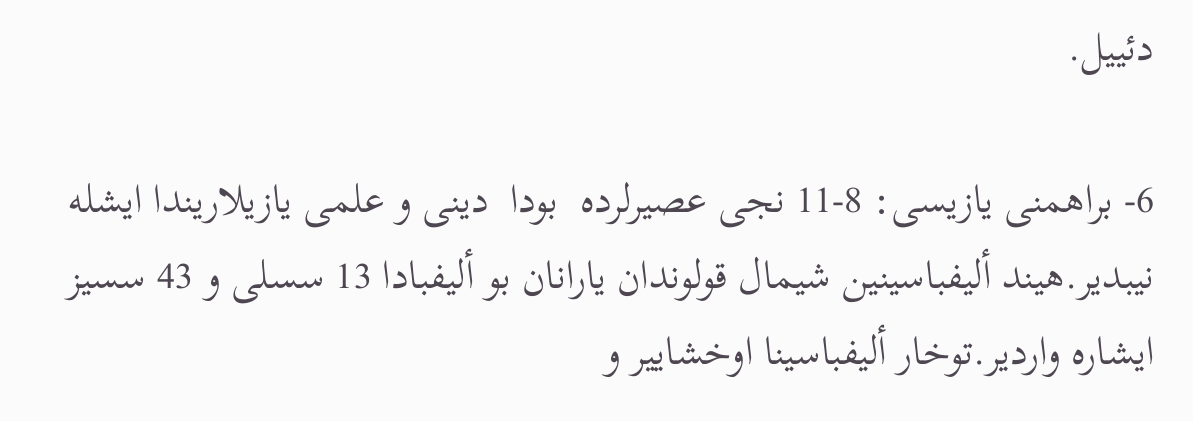دئییل.

6- براهمنی یازیسی: 8-11 نجی عصیرلرده  بودا  دینی و علمی یازیلاریندا ایشله نیبدیر.هیند ألیفباسینین شیمال قولوندان یارانان بو ألیفبادا 13 سسلی و 43 سسیز ایشاره واردیر.توخار ألیفباسینا اوخشاییر و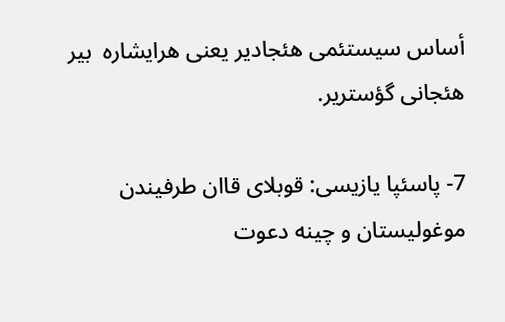أساس سیستئمی هئجادیر یعنی هرایشاره  بیر هئجانی گؤستریر.

7- پاسئپا یازیسی: قوبلای قاان طرفیندن موغولیستان و چینه دعوت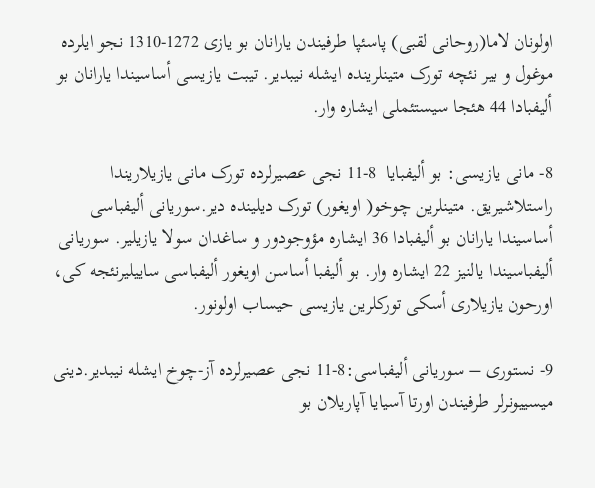اولونان لاما(روحانی لقبی) پاسئپا طرفیندن یارانان بو یازی 1272-1310 نجو ایلرده  موغول و بیر نئچه تورک متینلرینده ایشله نیبدیر. تیبت یازیسی أساسیندا یارانان بو ألیفبادا 44 هئجا سیستئملی ایشاره وار.

8- مانی یازیسی: بو ألیفبایا  8-11 نجی عصیرلرده تورک مانی یازیلاریندا راستلاشیریق. متینلرین چوخو( اویغور) تورک دیلینده دیر.سوریانی ألیفباسی أساسیندا یارانان بو ألیفبادا 36 ایشاره مؤوجودور و ساغدان سولا یازیلیر. سوریانی ألیفباسیندا یالنیز 22 ایشاره وار. بو ألیفبا أساسن اویغور ألیفباسی ساییلیرنئجه کی، اورحون یازیلاری أسکی تورکلرین یازیسی حیساب اولونور.

9- نستوری – سوریانی ألیفباسی:8-11 نجی عصیرلرده آز-چوخ ایشله نیبدیر.دینی میسییونرلر طرفیندن اورتا آسیایا آپاریلان بو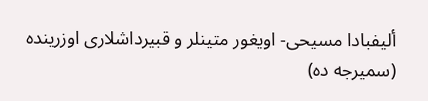ألیفبادا مسیحی- اویغور متینلر و قبیرداشلاری اوزرینده (سمیرجه ده)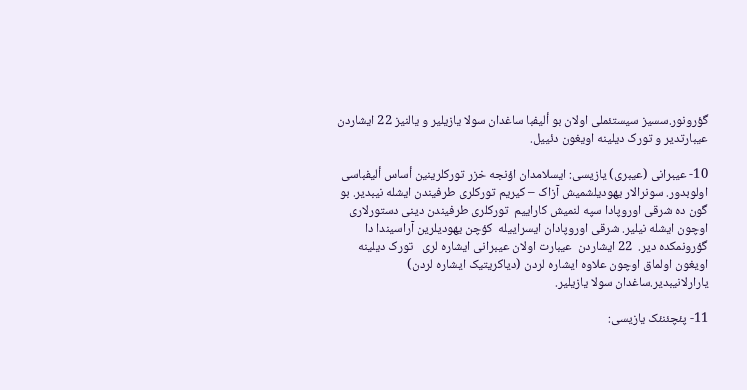گؤرونور.سسیز سیستئملی اولان بو ألیفبا ساغدان سولا یازیلیر و یالنیز 22 ایشاردن عیبارتدیر و تورک دیلینه اویغون دئییل.

10- عیبرانی (عیبری) یازیسی: ایسلامدان اؤنجه خزر تورکلرینین أساس ألیفباسی اولوبدور. سونرالار یهودیلشمیش آزاک – کیریم تورکلری طرفیندن ایشله نیبدیر. بو گون ده شرقی اوروپادا سپه لنمیش کاراییم  تورکلری طرفیندن دینی دستورلاری اوچون ایشله نیلیر. شرقی اوروپادان ایسراییله  کؤچن یهودیلرین آراسیندا دا گؤرونمکده دیر.  22 ایشاردن  عیبارت اولان عیبرانی ایشاره لری   تورک دیلینه اویغون اولماق اوچون علاوه ایشاره لردن (دیاکریتیک ایشاره لردن) یارارلانیبدیر.ساغدان سولا یازیلیر.

11- پئچئنئک یازیسی: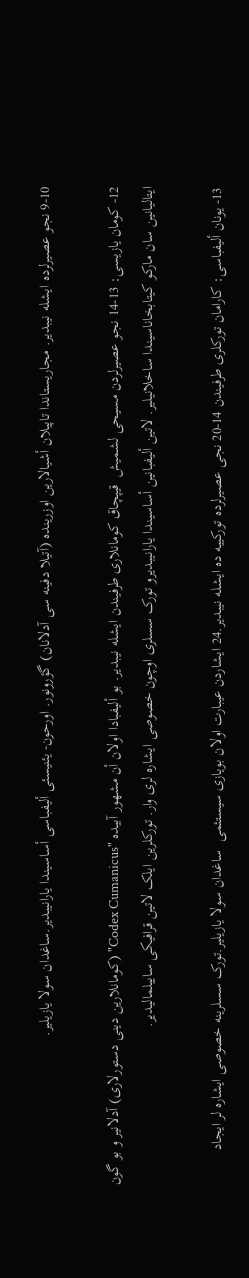9-10 نجو عصیرلرده ایشله نیبدیر. مجاریستاندا تاپیلان أشیالارین اوزرینده (آتیلا دفینه سی آدلانان) گؤرونور. اورحون- یئنیسئی ألیفباسی أساسیندا یارانیبدیر.ساغدان سولا یازیلیر.

12- کومان یازیسی: 13-14 نجو عصیرلردن مسیحی لشمیش  قیپچاق کومانلاری طرفیندن ایشله نیبدیر. بو ألیفبادا اولان أن مشهور آبیده "Codex Cumanicus" (کومانلارین دینی دستورلاری) آدلانیر و بو گون ایتالیانین سان مارکو کیتابخاناسیندا ساخلانیلیر. لاتین ألیفبانین أساسیندا یارانیبدیرو تورک سسلری اوچون خصوصی ایشاره لری وار. تورکلرین ایلک لاتین قرافیکی ساییلمالیدیر.

13- یونان ألیفباسی: کارامان تورکلری طرفیندن 14-20 نجی عصیرلرده تورکییه ده ایشله نیبدیر.24 ایشاردن عیبارت اولان بویازی سیستئمی  ساغدان سولا یازیلیر.تورک سسلرینه خصوصی ایشاره لر ایجاد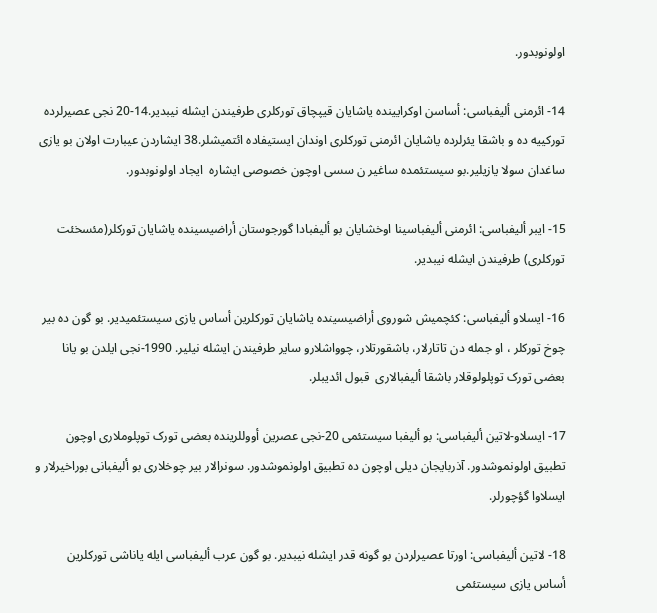اولونوبدور.

14- ائرمنی ألیفباسی: أساسن اوکرایینده یاشایان قیپچاق تورکلری طرفیندن ایشله نیبدیر.14-20 نجی عصیرلرده تورکییه ده و باشقا یئرلرده یاشایان ائرمنی تورکلری اوندان ایستیفاده ائتمیشلر.38 ایشاردن عیبارت اولان بو یازی ساغدان سولا یازیلیر.بو سیستئمده ساغیر ن سسی اوچون خصوصی ایشاره  ایجاد اولونوبدور.

15- ایبر ألیفباسی: ائرمنی ألیفباسینا اوخشایان بو ألیفبادا گورجوستان أراضیسینده یاشایان تورکلر(مئسخئت تورکلری) طرفیندن ایشله نیبدیر.

16- ایسلاو ألیفباسی: کئچمیش شوروی أراضیسینده یاشایان تورکلرین أساس یازی سیستئمیدیر. بو گون ده بیر چوخ تورکلر ، او جمله دن تاتارلار، باشقورتلار، چوواشلارو سایر طرفیندن ایشله نیلیر. 1990-نجی ایلدن بو یانا بعضی تورک توپلولوقلار باشقا ألیفبالاری  قبول ائدیبلر.

17- ایسلاو-لاتین ألیفباسی: بو ألیفبا سیستئمی 20-نجی عصرین أووللرینده بعضی تورک توپلوملاری اوچون تطبیق اولونموشدور. آذربایجان دیلی اوچون ده تطبیق اولونموشدور. سونرالار بیر چوخلاری بو ألیفبانی بوراخیرلار و ایسلاوا گؤچورلر.

18- لاتین ألیفباسی: اورتا عصیرلردن بو گونه قدر ایشله نیبدیر. بو گون عرب ألیفباسی ایله یاناشی تورکلرین أساس یازی سیستئمی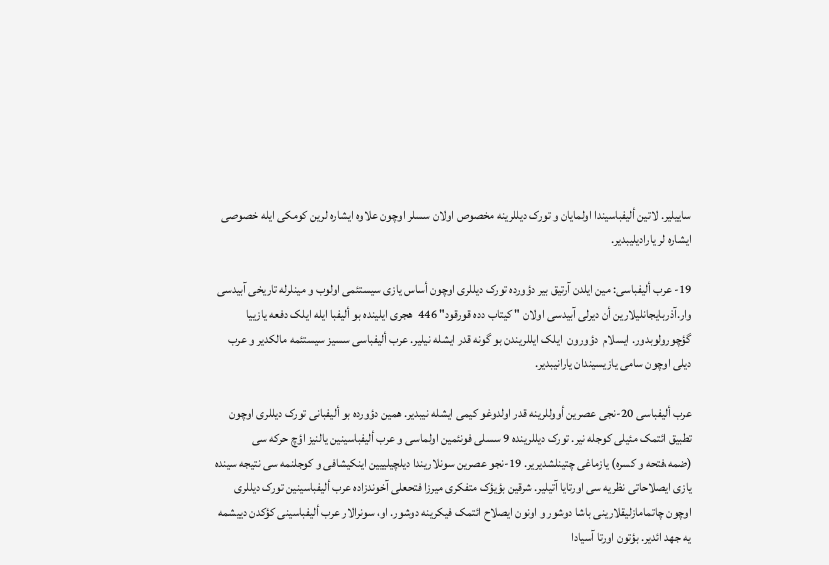ساییلیر. لاتین ألیفباسیندا اولمایان و تورک دیللرینه مخصوص اولان سسلر اوچون علاوه ایشاره لرین کومکی ایله خصوصی ایشاره لر یارادیلیبدیر.

19- عرب ألیفباسی: مین ایلدن آرتیق بیر دؤورده تورک دیللری اوچون أساس یازی سیستئمی اولوب و مینلرله تاریخی آبیدسی وار.آذربایجانلیلارین أن دیرلی آبیدسی اولان " کیتاب دده قورقود" 446  هجری ایلینده بو ألیفبا ایله ایلک دفعه یازییا گؤچورولوبدور. ایسلام  دؤورون  ایلک ایللریندن بو گونه قدر ایشله نیلیر. عرب ألیفباسی سسیز سیستئمه مالکدیر و عرب دیلی اوچون سامی یازیسیندان یارانیبدیر.

عرب ألیفباسی 20-نجی عصرین أووللرینه قدر اولدوغو کیمی ایشله نیبدیر. همین دؤورده بو ألیفبانی تورک دیللری اوچون تطبیق ائتمک مئیلی کوجله نیر. تورک دیللرینده 9 سسلی فونئمین اولماسی و عرب ألیفباسینین یالنیز اؤچ حرکه سی (ضمه،فتحه و کسره) یازماغی چتینلشدیریر. 19-نجو عصرین سونلاریندا دیلچیلییین اینکیشافی و کوجلنمه سی نتیجه سینده  یازی ایصلاحاتی نظریه سی اورتایا آتیلیر. شرقین بؤیؤک متفکری میرزا فتحعلی آخوندزاده عرب ألیفباسینین تورک دیللری اوچون چاتمامازلیقلارینی باشا دوشور و اونون ایصلاح ائتمک فیکرینه دوشور. او، سونرالار عرب ألیفباسینی کؤکدن دییشمه یه جهد ائدیر. بؤتون اورتا آسیادا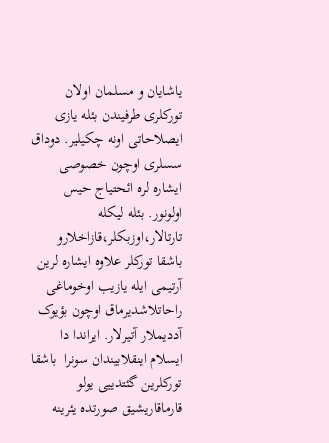یاشایان و مسلمان اولان تورکلری طرفیندن بئله یازی  ایصلاحاتی اونه چکیلیر. دوداق سسلری اوچون خصوصی ایشاره لره ائحتیاج حیس اولونور. بئله لیکله تارتالار،اوزبکلر،قازاخلارو باشقا تورکلر علاوه ایشاره لرین آرتیمی ایله یازیب اوخوماغی راحاتلاشدیرماق اوچون بؤیوک آددیملار آتیرلار. ایراندا دا ایسلام اینقلابیندان سونرا  باشقا تورکلرین گئتدییی یولو قارماقاریشیق صورتده یئرینه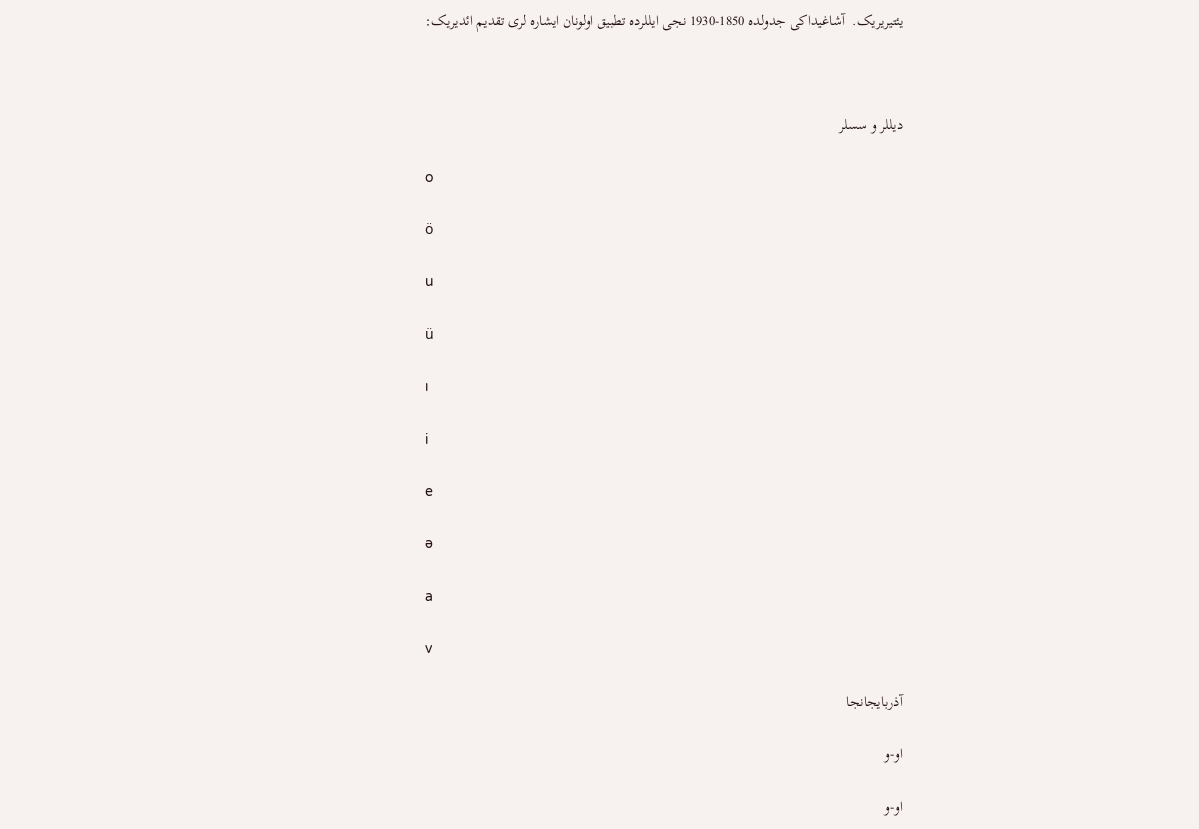یئتیریریک.  آشاغیداکی جدولده 1850-1930 نجی ایللرده تطبیق اولونان ایشاره لری تقدیم ائدیریک:



دیللر و سسلر

o

ö

u

ü

ı

i

e

ə

a

v

آذربایجانجا

او-و

او-و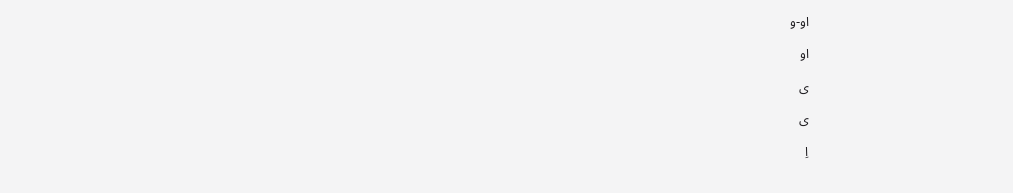او-و

او

ی

ی

اِ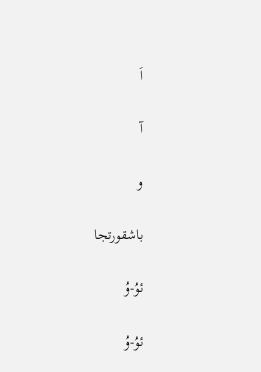اَ

آ

و

باشقورتجا

ئوُ-وُ

ئوُ-وُ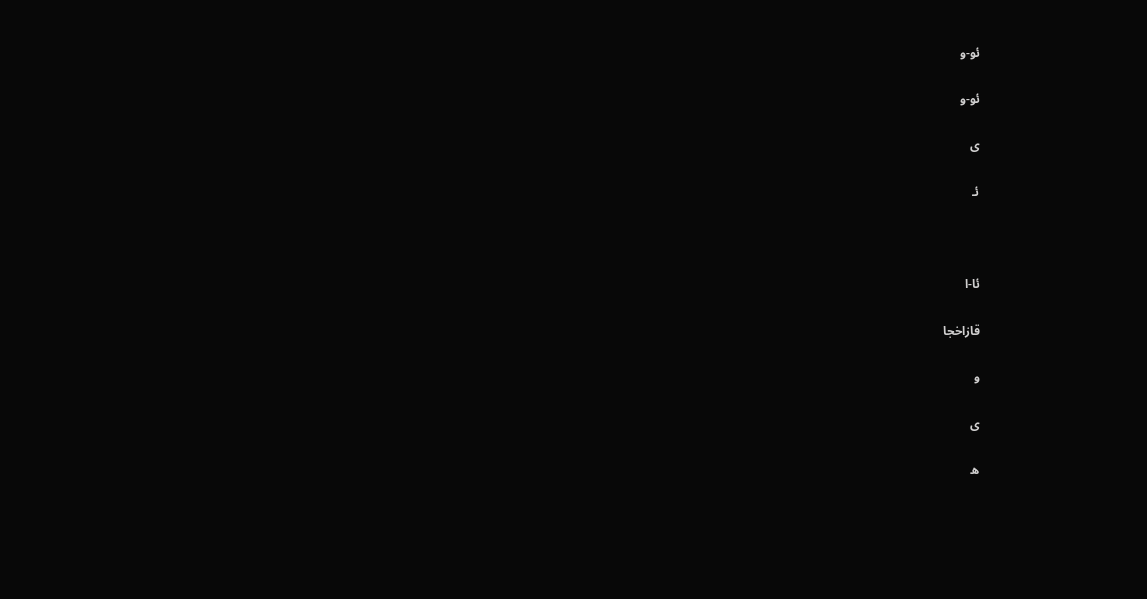ئو-و

ئو-و

ی

ئـ



ئا-ا

قازاخجا

و

ی

ه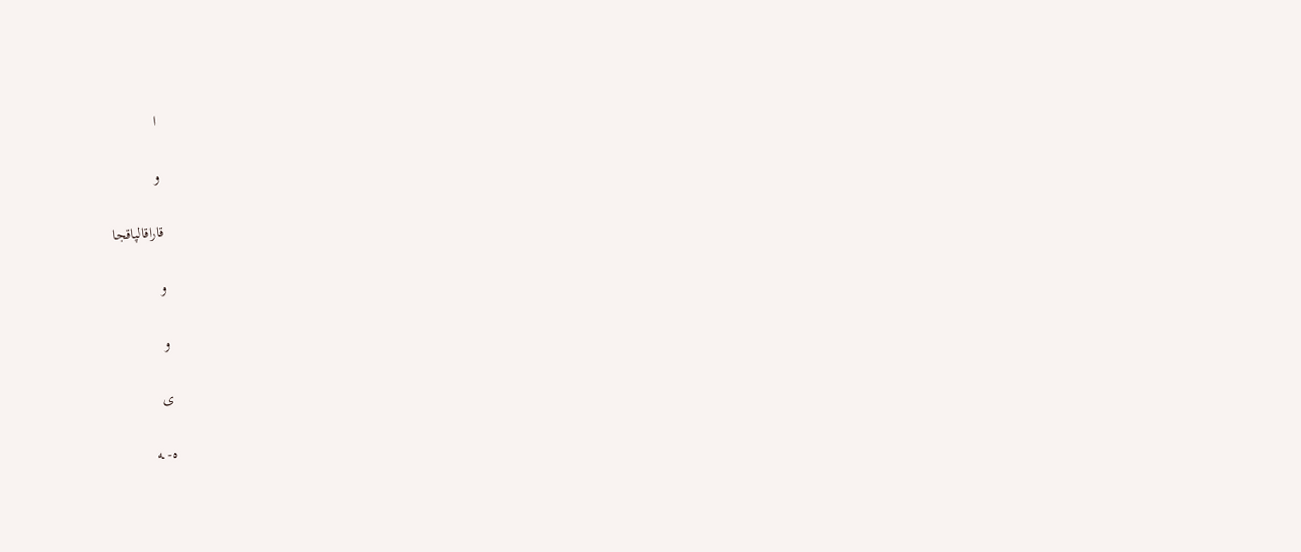ا

و

قاراقالپاقجا

و

و

ی

ه- ـه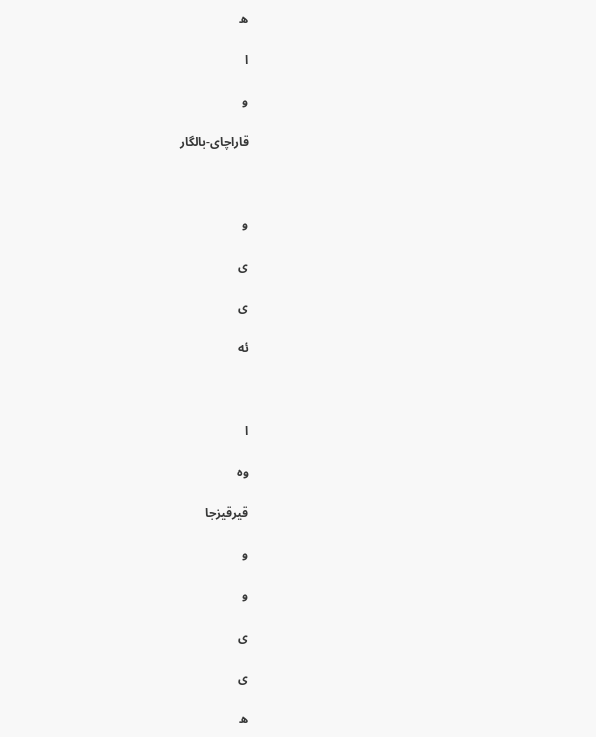ه

ا

و

قاراچای-بالگار



و

ی

ی

ئه



ا

وه

قیرقیزجا

و

و

ی

ی

ه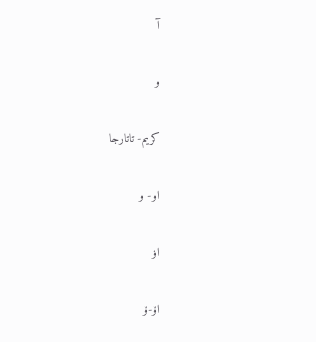آ

و

کریم- تاتارجا

او- و

اۏ

اۆ-ۆ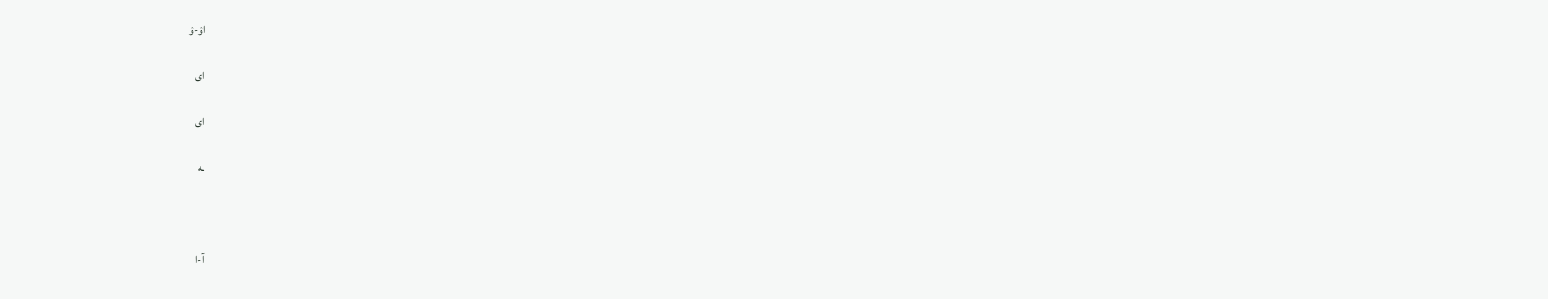اۉ-ۉ

ای

ای

ـه



آ-ا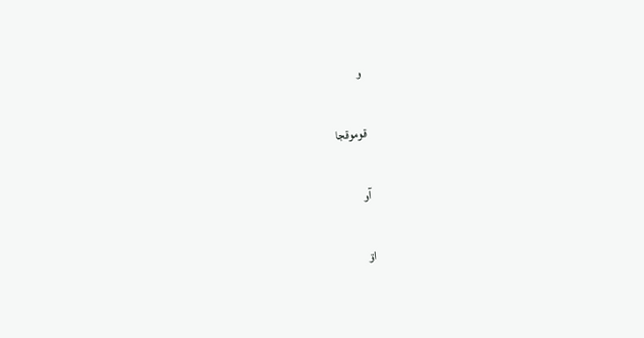و

قوموقجا

آو

اۊ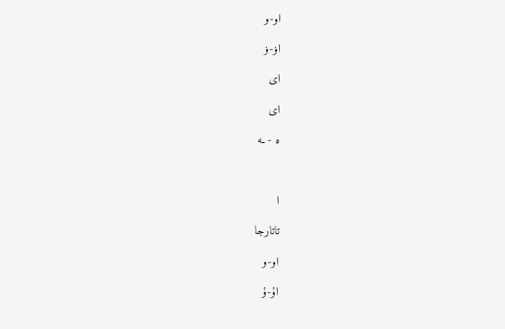او-و

اۏ-ۏ

ای

ای

ه - ـه



ا

تاتارجا

او-و

اۇ-ۇ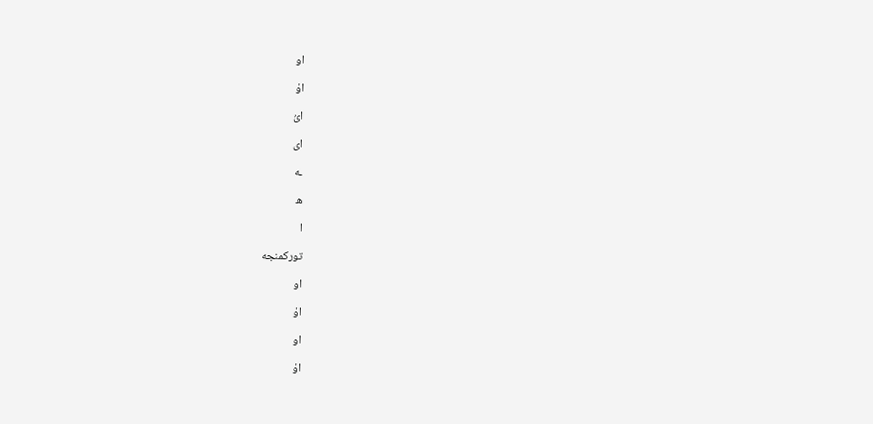او

اۇ

ایُ

ای

ـه

ه

ا

تورکمنجه

او

اۇ

او

اۇ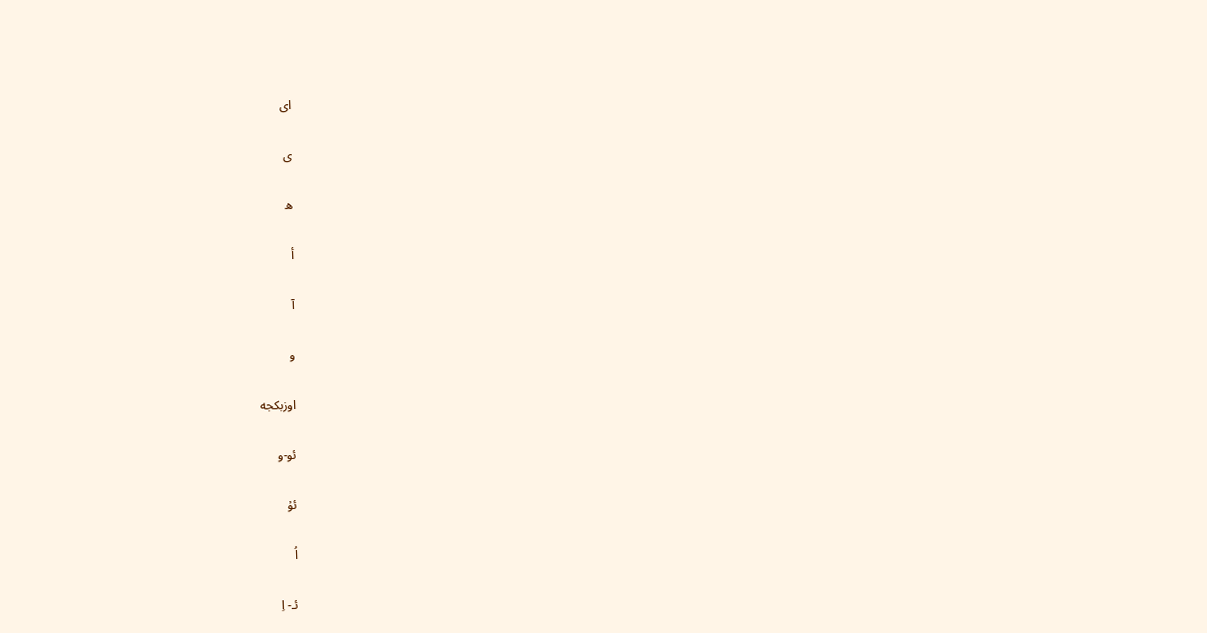ای

ی

ه

أ

آ

و

اوزبکجه

ئو-و

ئۇ

اُ

ئـ- اِ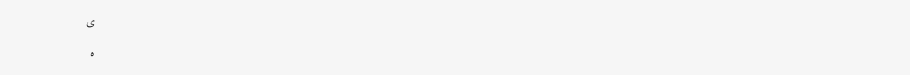ی

ه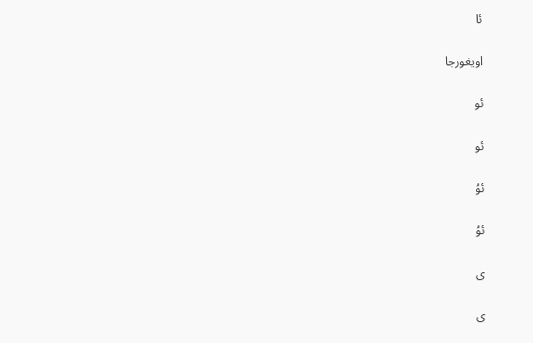ئا

اویغورجا

ئو

ئو

ئوُ

ئوُ

ی

ی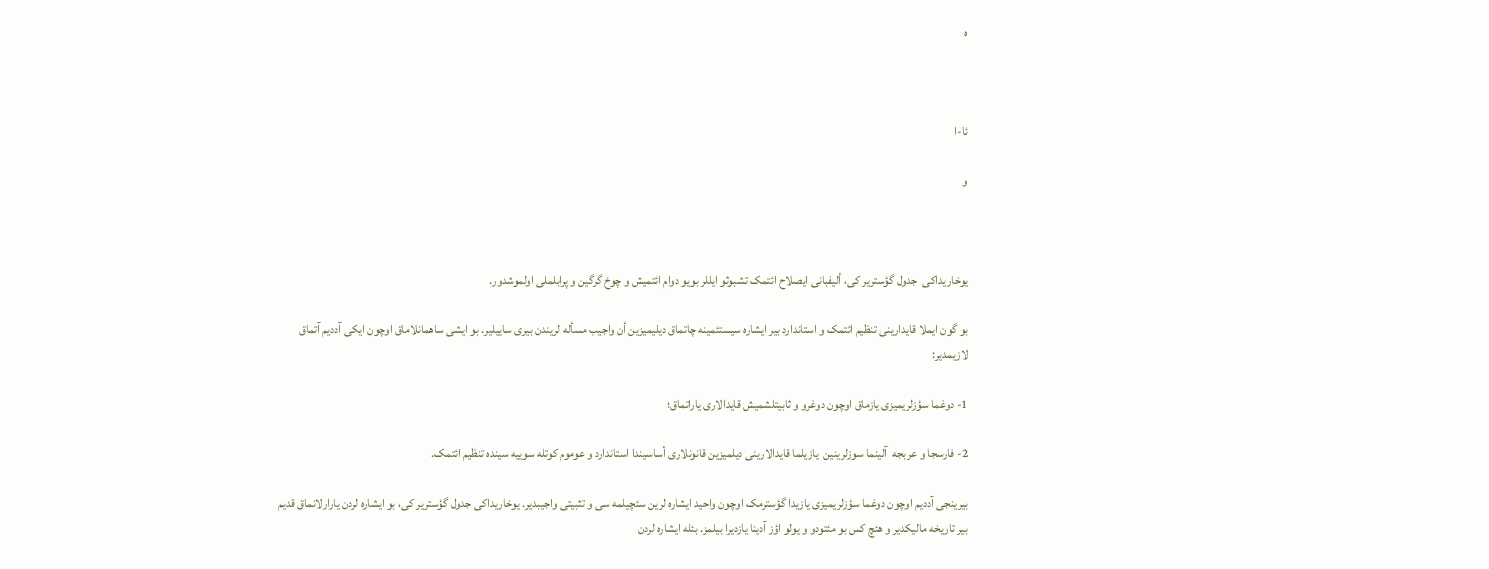ه



ئا-ا

و



یوخاریداکی  جدول گؤستریر کی، ألیفبانی ایصلاح ائتمک تشبوثو ایللر بویو دوام ائتمیش و چوخ گرگین و پرابلملی اولموشدور.

بو گون ایملا قایدارینی تنظیم ائتمک و استاندارد بیر ایشاره سیستئمینه چاتماق دیلیمیزین أن واجیب مسأله لریندن بیری ساییلیر. بو ایشی ساهمانلاماق اوچون ایکی آددیم آتماق لازیمدیر:

1- دوغما سؤزلریمیزی یازماق اوچون دوغرو و ثابیتلشمیش قایدالاری یاراتماق؛

2- فارسجا و عربجه  آلینما سوزلرینین  یازیلما قایدالارینی دیلمیزین قانونلاری أساسیندا استاندارد و عوموم کوتله سوییه سینده تنظیم ائتمک.

بیرینجی آددیم اوچون دوغما سؤزلریمیزی یازیدا گؤسترمک اوچون واحید ایشاره لرین سئچیلمه سی و تثبیتی واجیبدیر. یوخاریداکی جدول گؤستریر کی، بو ایشاره لردن یارارلانماق قدیم بیر تاریخه مالیکدیر و هئچ کس بو مئتودو و یولو اؤز آدینا یازدیرا بیلمز. بئله ایشاره لردن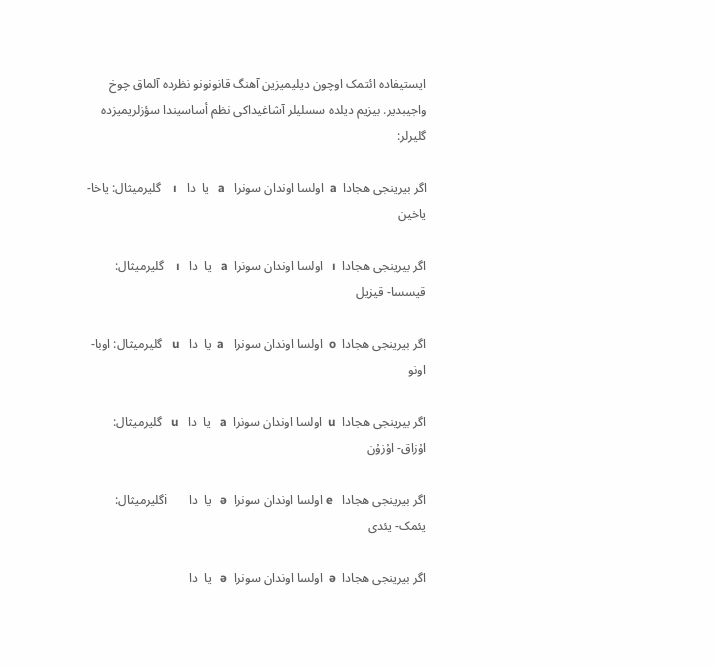ایستیفاده ائتمک اوچون دیلیمیزین آهنگ قانونونو نظرده آلماق چوخ واجیبدیر. بیزیم دیلده سسلیلر آشاغیداکی نظم أساسیندا سؤزلریمیزده گلیرلر:

اگر بیرینجی هجادا  a  اولسا اوندان سونرا   a   یا  دا   ı    گلیرمیثال: یاخا- یاخین

اگر بیرینجی هجادا  ı   اولسا اوندان سونرا  a   یا  دا   ı    گلیرمیثال: قیسسا- قیزیل

اگر بیرینجی هجادا  o  اولسا اوندان سونرا   a  یا  دا   u   گلیرمیثال: اوبا- اونو

اگر بیرینجی هجادا  u  اولسا اوندان سونرا  a   یا  دا   u   گلیرمیثال: اۇزاق- اۇزۇن

اگر بیرینجی هجادا   e اولسا اوندان سونرا  ə   یا  دا       iگلیرمیثال: یئمک- یئدی

اگر بیرینجی هجادا  ə  اولسا اوندان سونرا  ə   یا  دا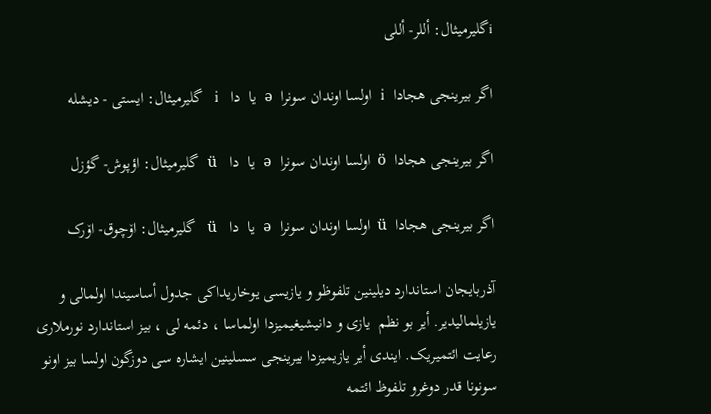iگلیرمیثال: أللر- أللی

اگر بیرینجی هجادا  i   اولسا اوندان سونرا  ə   یا  دا   i    گلیرمیثال: ایستی - دیشله

اگر بیرینجی هجادا  ö  اولسا اوندان سونرا  ə   یا  دا   ü   گلیرمیثال: اؤپوش- گؤزل

اگر بیرینجی هجادا  ü  اولسا اوندان سونرا  ə   یا  دا   ü    گلیرمیثال: اۆچوق- اۆرک

آذربایجان استاندارد دیلینین تلفوظو و یازیسی یوخاریداکی جدول أساسیندا اولمالی و یازیلمالیدیر. أیر بو نظم  یازی و دانیشیغیمیزدا اولماسا ، دئمه لی ، بیز استاندارد نورملاری  رعایت ائتمیریک. ایندی أیر یازیمیزدا بیرینجی سسلینین ایشاره سی دوزگون اولسا بیز اونو سونونا قدر دوغرو تلفوظ ائتمه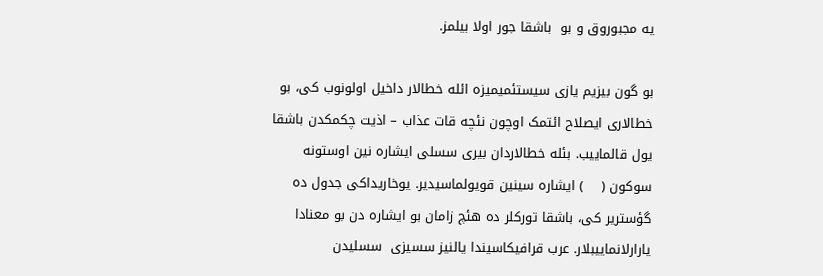یه مجبوروق و بو  باشقا جور اولا بیلمز.

بو گون بیزیم یازی سیستئمیمیزه ائله خطالار داخیل اولونوب کی، بو خطالاری ایصلاح ائتمک اوچون نئچه قات عذاب – اذیت چکمکدن باشقا یول قالماییب. بئله خطالاردان بیری سسلی ایشاره نین اوستونه سوکون (    ) ایشاره سینین قویولماسیدیر. یوخاریداکی جدول ده گؤستریر کی، باشقا تورکلر ده هئچ زامان بو ایشاره دن بو معنادا یارارلانماییبلار. عرب قرافیکاسیندا یالنیز سسیزی  سسلیدن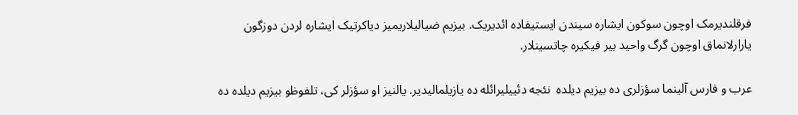فرقلندیرمک اوچون سوکون ایشاره سیندن ایستیفاده ائدیریک. بیزیم ضیالیلاریمیز دیاکرتیک ایشاره لردن دوزگون یارارلانماق اوچون گرگ واحید بیر فیکیره چاتسینلار.

عرب و فارس آلینما سؤزلری ده بیزیم دیلده  نئجه دئییلیرائله ده یازیلمالیدیر. یالنیز او سؤزلر کی، تلفوظو بیزیم دیلده ده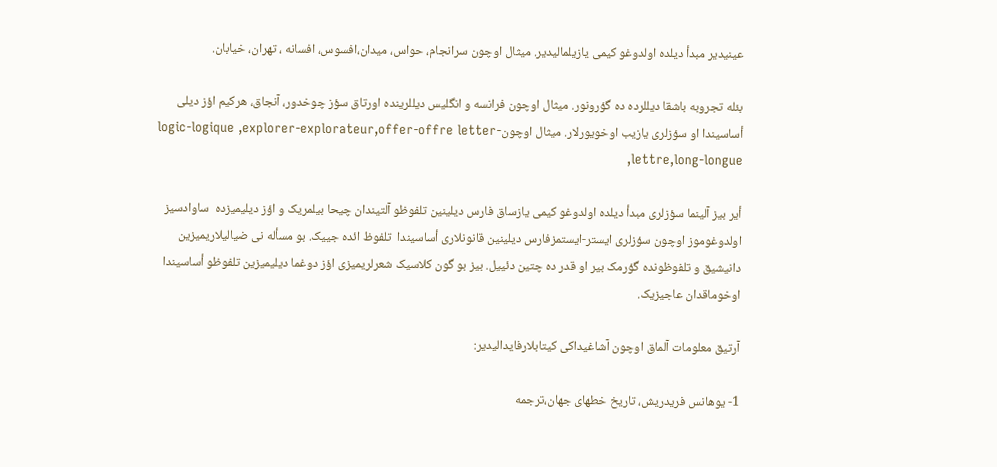عینیدیر مبدأ دیلده اولدوغو کیمی یازیلمالیدیر. میثال اوچون سرانجام، حواس، میدان،افسوس، افسانه ، تهران، خیابان.

بئله تجروبه باشقا دیللرده ده گؤرونور. میثال اوچون فرانسه و انگلیس دیللرینده اورتاق سؤز چوخدور، آنجاق، هرکیم اؤز دیلی أساسیندا او سؤزلری یازیب اوخویورلار. میثال اوچونlogic-logique ,explorer-explorateur,offer-offre letter- lettre,long-longue,

أیر بیز آلینما سؤزلری مبدأ دیلده اولدوغو کیمی یازساق فارس دیلینین تلفوظو آلتیندان چیحا بیلمریک و اؤز دیلیمیزده  ساوادسیز اولدوغوموز اوچون سؤزلری ایستر-ایستمزفارس دیلینین قانونلاری أساسیندا  تلفوظ ائده جییک. بو مسأله نی ضیالیلاریمیزین دانیشیق و تلفوظونده گؤرمک بیر او قدر ده چتین دئییل. بیز بو گون کلاسیک شعرلریمیزی اؤز دوغما دیلیمیزین تلفوظو أساسیندا اوخوماقدان عاجیزیک.

آرتیق معلومات آلماق اوچون آشاغیداکی کیتابلارفایدالیدیر:

1- یوهانس فریدریش، تاریخ خطهای جهان،ترجمه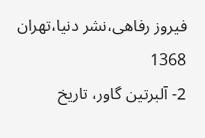فیروز رفاهی،نشر دنیا،تهران 1368
2- آلبرتین گاور، تاریخ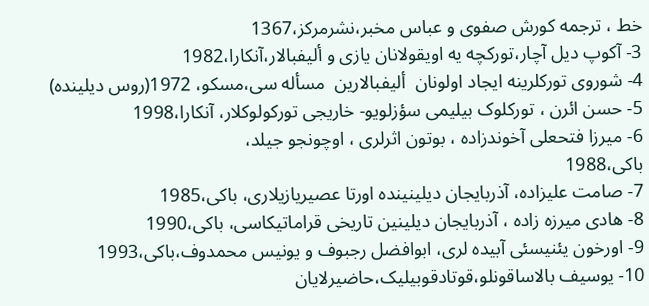خط ، ترجمه کورش صفوی و عباس مخبر،نشرمرکز،1367
3- آکوپ دیل آچار،تورکچه یه اویقولانان یازی و ألیفبالار،آنکارا،1982
4- شوروی تورکلرینه ایجاد اولونان  ألیفبالارین  مسأله سی،مسکو، 1972(روس دیلینده)
5- حسن ائرن ، تورکلوک بیلیمی سؤزلویو- خاریجی تورکولوکلار، آنکارا،1998
6- میرزا فتحعلی آخوندزاده ، بوتون اثرلری ، اوچونجو جیلد،
باکی،1988
7- صامت علیزاده، آذربایجان دیلینینده اورتا عصیریازیلاری، باکی،1985
8- هادی میرزه زاده ، آذربایجان دیلینین تاریخی قراماتیکاسی، باکی،1990
9- اورخون یئنیسئی آبیده لری، ابوافضل رجبوف و یونیس محمدوف،باکی،1993
10- یوسیف بالاساقونلو،قوتادقوبیلیک،حاضیرلایان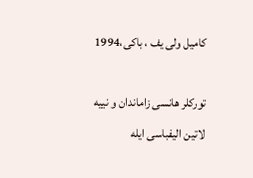کامیل ولی یف ، باکی،1994

تورکلر هانسی زاماندان و نییه لاتین الیفباسی ایله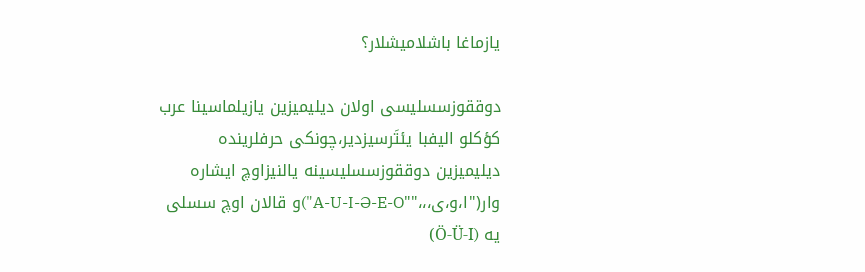یازماغا باشلامیشلار؟

دوققوزسسلیسی اولان دیلیمیزین یازیلماسینا عرب کؤکلو الیفبا یئتَرسیزدیر،چونکی حرفلرینده دیلیمیزین دوققوزسسلیسینه یالنیزاوچ ایشاره وار("ا،و،ی،،،""A-U-I-Ə-E-O")و قالان اوچ سسلی یه (Ö-Ü-I)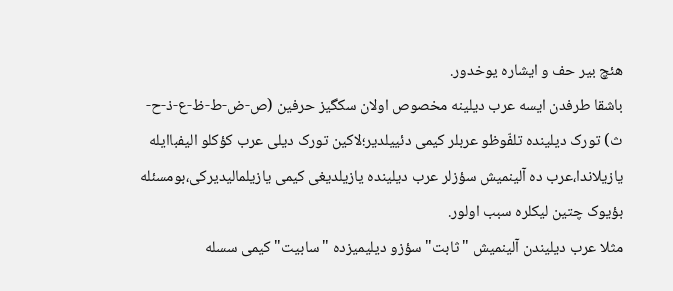هئچ بیر حف و ایشاره یوخدور.
باشقا طرفدن ایسه عرب دیلینه مخصوص اولان سکگیز حرفین (ص-ض-ط-ظ-ع-ذ-ح-ث) تورک دیلینده تلفّوظو عربلر کیمی دئییلدیر؛لاکین تورک دیلی عرب کؤکلو الیفباایله یازیلاندا،عرب ده آلینمیش سؤزلر عرب دیلینده یازیلدیغی کیمی یازیلمالیدیرکی،بومسئله بؤیوک چتین لیکلره سبب اولور.
مثلا عرب دیلیندن آلینمیش "ثابت" سؤزو دیلیمیزده "سابیت" کیمی سسله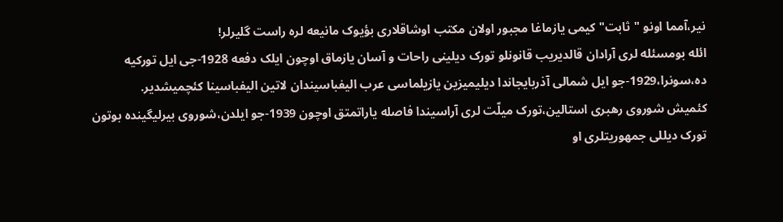نیر،آمما اونو "ثابت" کیمی یازماغا مجبور اولان مکتب اوشاقلاری بؤیوک مانیعه لره راست گلیرلر!
ائله بومسئله لری آرادان قالدیریب قانونلو تورک دیلینی راحات و آسان یازماق اوچون ایلک دفعه 1928-جی ایل تورکیه ده،سونرا،1929-جو ایل شمالی آذربایجاندا دیلیمیزین یازیلماسی عرب الیفباسیندان لاتین الیفباسینا کئچمیشدیر.
کئمیش شوروی رهبری استالین،تورک میلّت لری آراسیندا فاصله یاراتمتق اوچون 1939-جو ایلدن،شوروی بیرلیگینده بوتون تورک دیللی جمهوریتلری او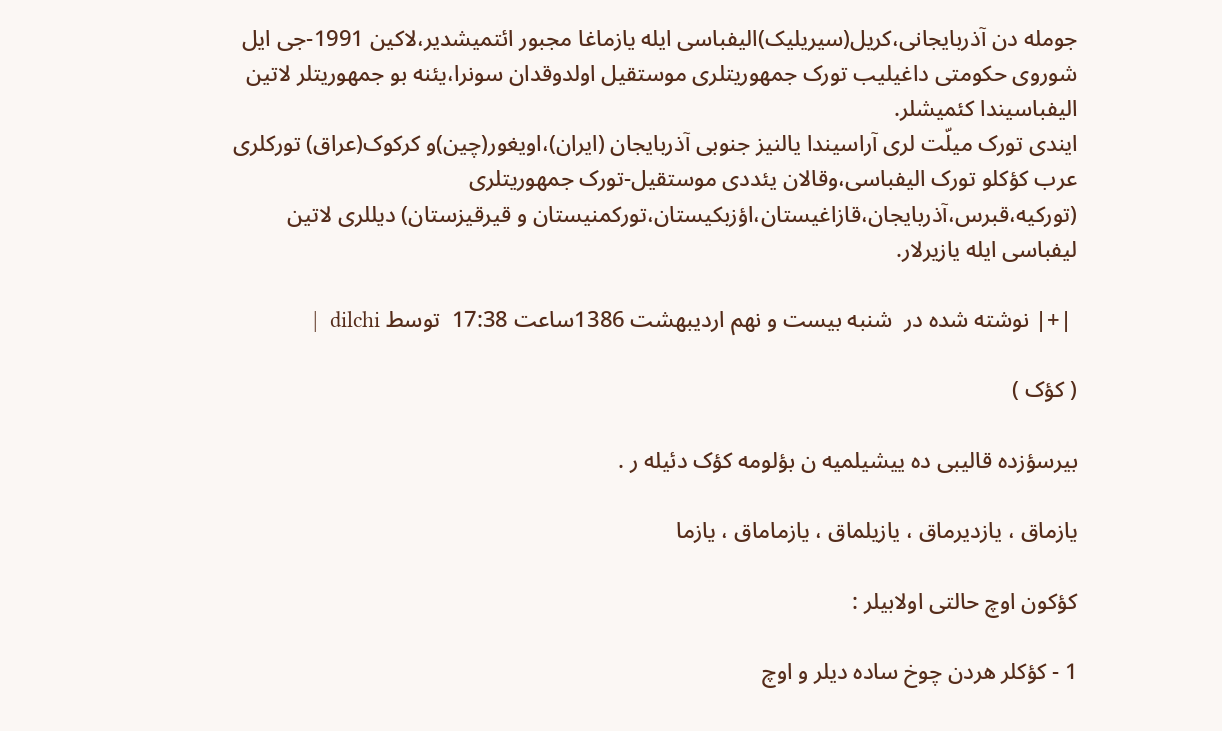جومله دن آذربایجانی،کریل(سیریلیک)الیفباسی ایله یازماغا مجبور ائتمیشدیر،لاکین 1991-جی ایل شوروی حکومتی داغیلیب تورک جمهوریتلری موستقیل اولدوقدان سونرا،یئنه بو جمهوریتلر لاتین الیفباسیندا کئمیشلر.
ایندی تورک میلّت لری آراسیندا یالنیز جنوبی آذربایجان (ایران)،اویغور(چین)و کرکوک(عراق) تورکلری عرب کؤکلو تورک الیفباسی،وقالان یئددی موستقیل-تورک جمهوریتلری (تورکیه،قبرس،آذربایجان،قازاغیستان،اؤزبکیستان،تورکمنیستان و قیرقیزستان) دیللری لاتین لیفباسی ایله یازیرلار.

 |+| نوشته شده در  شنبه بیست و نهم اردیبهشت 1386ساعت 17:38  توسط dilchi  |

( کؤک )

بیرسؤزده قالیبی ده ییشیلمیه ن بؤلومه کؤک دئیله ر .

یازماق ، یازدیرماق ، یازیلماق ، یازماماق ، یازما

کؤکون اوچ حالتی اولابیلر :

1 - کؤکلر هردن چوخ ساده دیلر و اوچ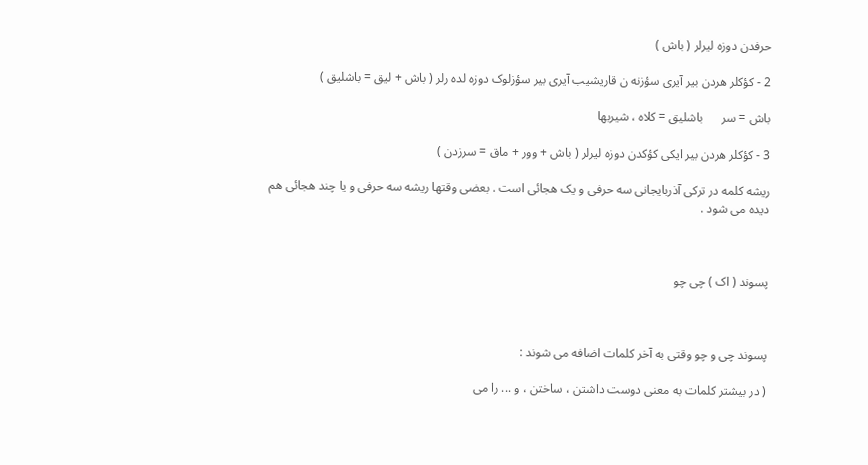حرفدن دوزه لیرلر ( باش )

2 - کؤکلر هردن بیر آیری سؤزنه ن قاریشیب آیری بیر سؤزلوک دوزه لده رلر ( باش + لیق = باشلیق )

باش = سر      باشلیق = کلاه ، شیربها

3 - کؤکلر هردن بیر ایکی کؤکدن دوزه لیرلر ( باش + وور + ماق = سرزدن )

ریشه کلمه در ترکی آذربایجانی سه حرفی و یک هجائی است . بعضی وقتها ریشه سه حرفی و یا چند هجائی هم دیده می شود .



پسوند ( اک ) چی چو



پسوند چی و چو وقتی به آخر کلمات اضافه می شوند :

( در بیشتر کلمات به معنی دوست داشتن ، ساختن ، و ... را می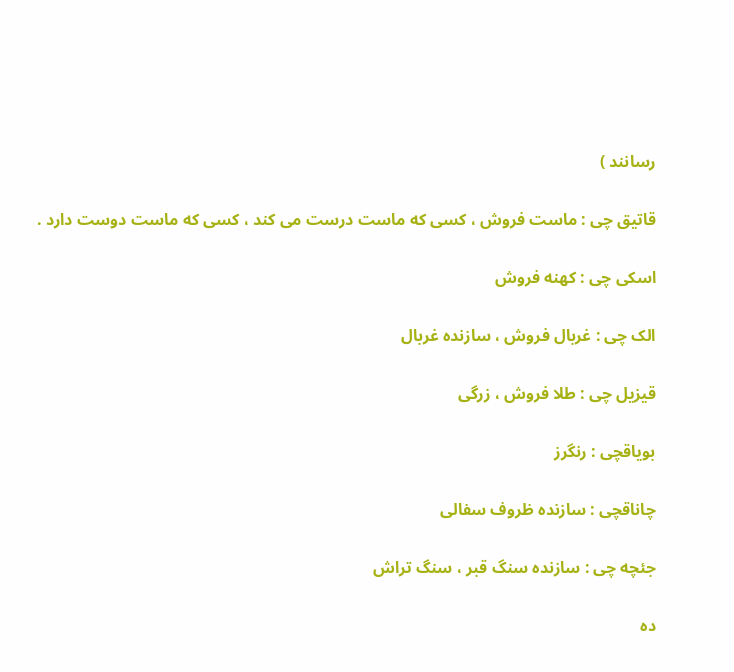رسانند )

قاتیق چی : ماست فروش ، کسی که ماست درست می کند ، کسی که ماست دوست دارد .

اسکی چی : کهنه فروش

الک چی : غربال فروش ، سازنده غربال

قیزیل چی : طلا فروش ، زرگی

بویاقچی : رنگرز

چاناقچی : سازنده ظروف سفالی

جئچه چی : سازنده سنگ قبر ، سنگ تراش

ده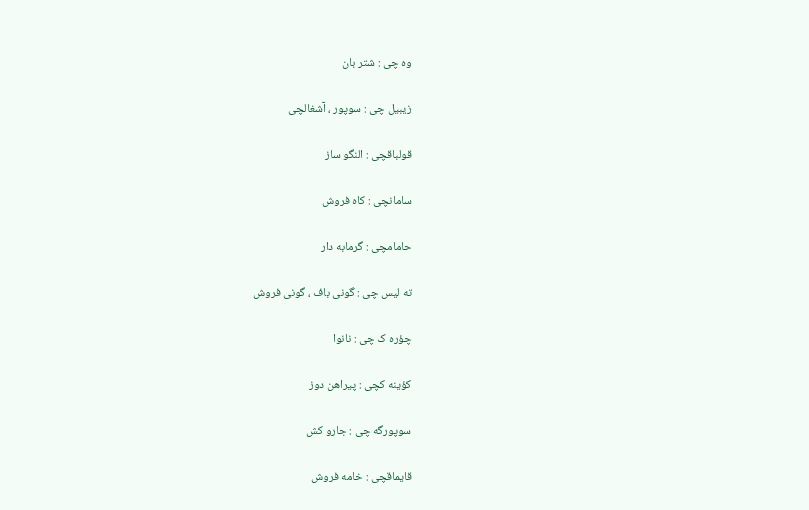وه چی : شتر بان

زیبیل چی : سوپور ، آشغالچی

قولباقچی : النگو ساز

سامانچی : کاه فروش

حامامچی : گرمابه دار

ته لیس چی : گونی باف ، گونی فروش

چؤره ک چی : نانوا

کؤینه کچی : پیراهن دوز

سوپورگه چی : جارو کش

قایماقچی : خامه فروش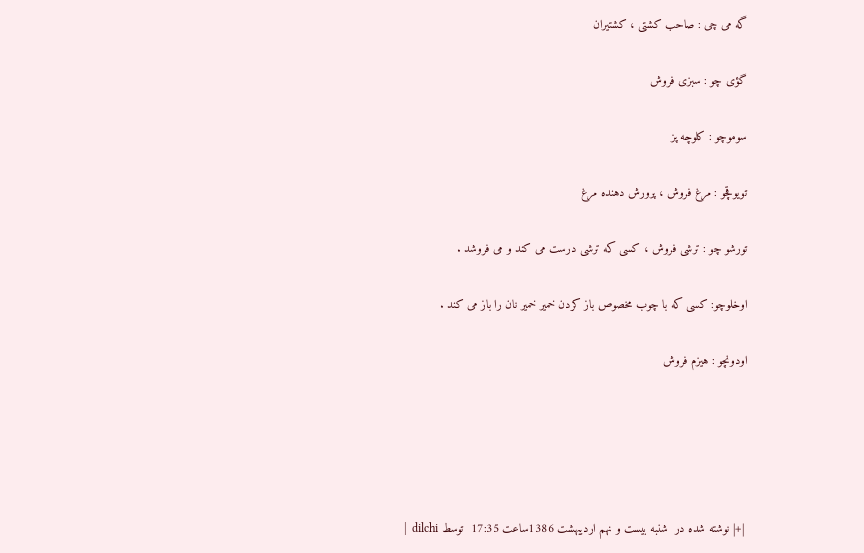گه می چی : صاحب کشتی ، کشتیران

گؤی چو : سبزی فروش

سوموچو : کلوچه پز

تویوقچو : مرغ فروش ، پرورش دهنده مرغ

تورشو چو : ترشی فروش ، کسی که ترشی درست می کند و می فروشد .

اوخلوچو: کسی که با چوب مخصوص باز کردن خمیر خمیر نان را باز می کند .

اودونچو : هیزم فروش





 |+| نوشته شده در  شنبه بیست و نهم اردیبهشت 1386ساعت 17:35  توسط dilchi  |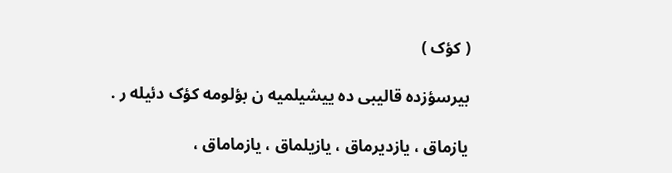( کؤک )

بیرسؤزده قالیبی ده ییشیلمیه ن بؤلومه کؤک دئیله ر .

یازماق ، یازدیرماق ، یازیلماق ، یازماماق ،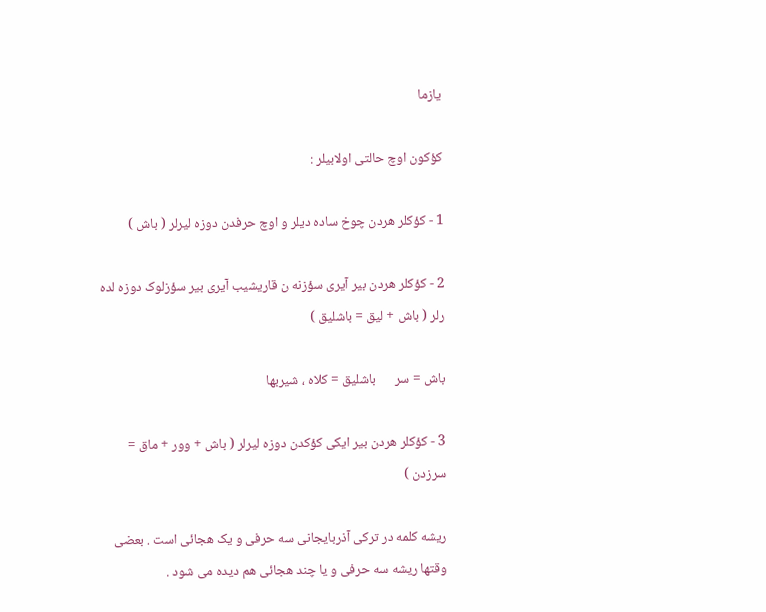یازما

کؤکون اوچ حالتی اولابیلر :

1 - کؤکلر هردن چوخ ساده دیلر و اوچ حرفدن دوزه لیرلر ( باش )

2 - کؤکلر هردن بیر آیری سؤزنه ن قاریشیب آیری بیر سؤزلوک دوزه لده رلر ( باش + لیق = باشلیق )

باش = سر      باشلیق = کلاه ، شیربها

3 - کؤکلر هردن بیر ایکی کؤکدن دوزه لیرلر ( باش + وور + ماق = سرزدن )

ریشه کلمه در ترکی آذربایجانی سه حرفی و یک هجائی است . بعضی وقتها ریشه سه حرفی و یا چند هجائی هم دیده می شود .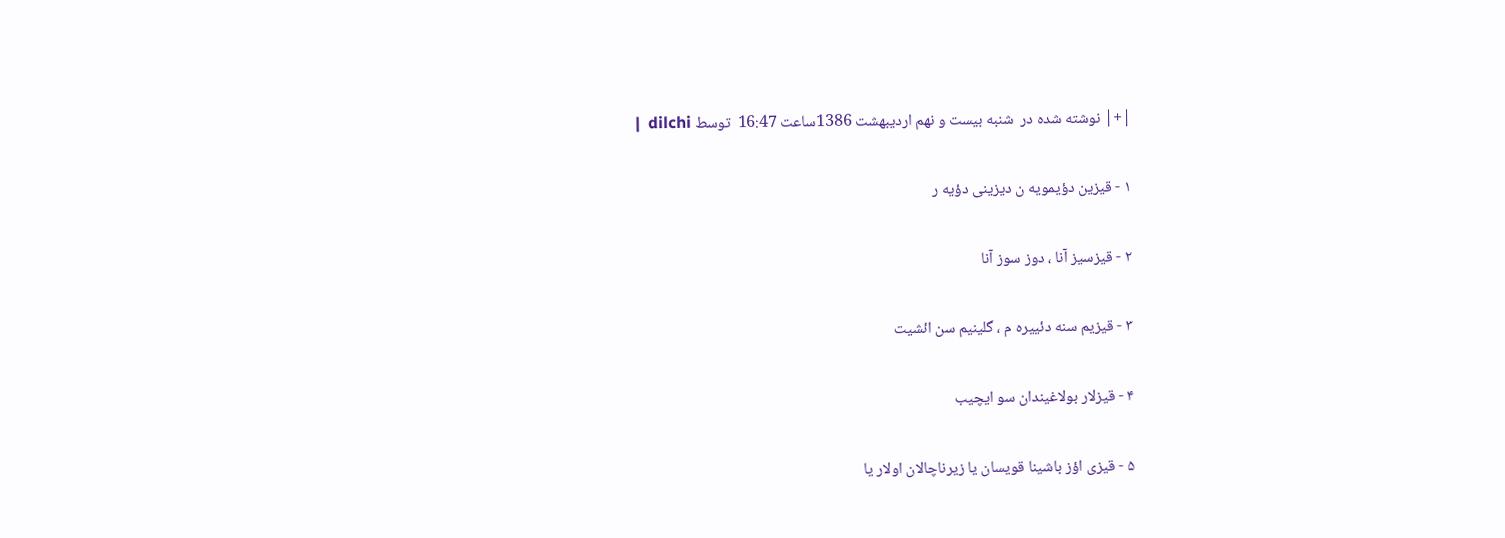|+| نوشته شده در  شنبه بیست و نهم اردیبهشت 1386ساعت 16:47  توسط dilchi  |

۱ - قیزین دؤیمویه ن دیزینی دؤیه ر

۲ - قیزسیز آنا ، دوز سوز آنا

۳ - قیزیم سنه دئییره م ، گلینیم سن ائشیت

۴ - قیزلار بولاغیندان سو ایچیب

۵ - قیزی اؤز باشینا قویسان یا زیرناچالان اولار یا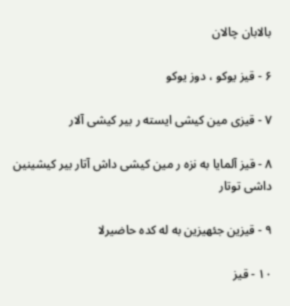بالابان چالان

۶ - قیز یوکو ، دوز یوکو

۷ - قیزی مین کیشی ایسته ر بیر کیشی آلار

۸ - قیز آلمایا به نزه ر مین کیشی داش آتار بیر کیشینین داشی توتار

۹ - قیزین جئهیزین به له کده حاضیرلا

۱۰ - قیز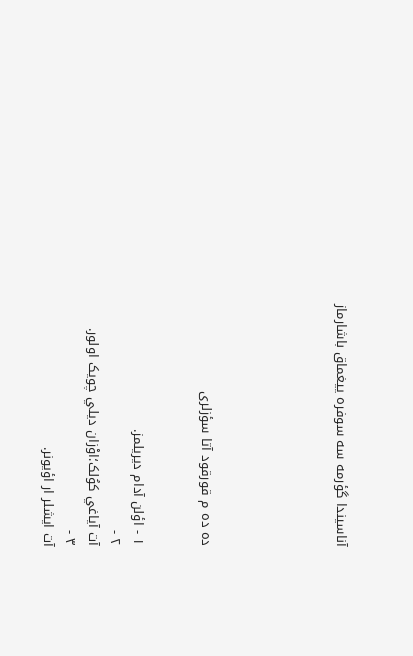آناسیندا گؤرمه سه سوفره ییغماق باشارماز





ده ده م قورقود آتا سؤزلری


۱ - اؤلن آدام ديريلمز.
۲ -
آت آياغي کوُلک؛اوْزان ديلي چويک اولور.
۳ -
آت ايشلر ار اؤيونر.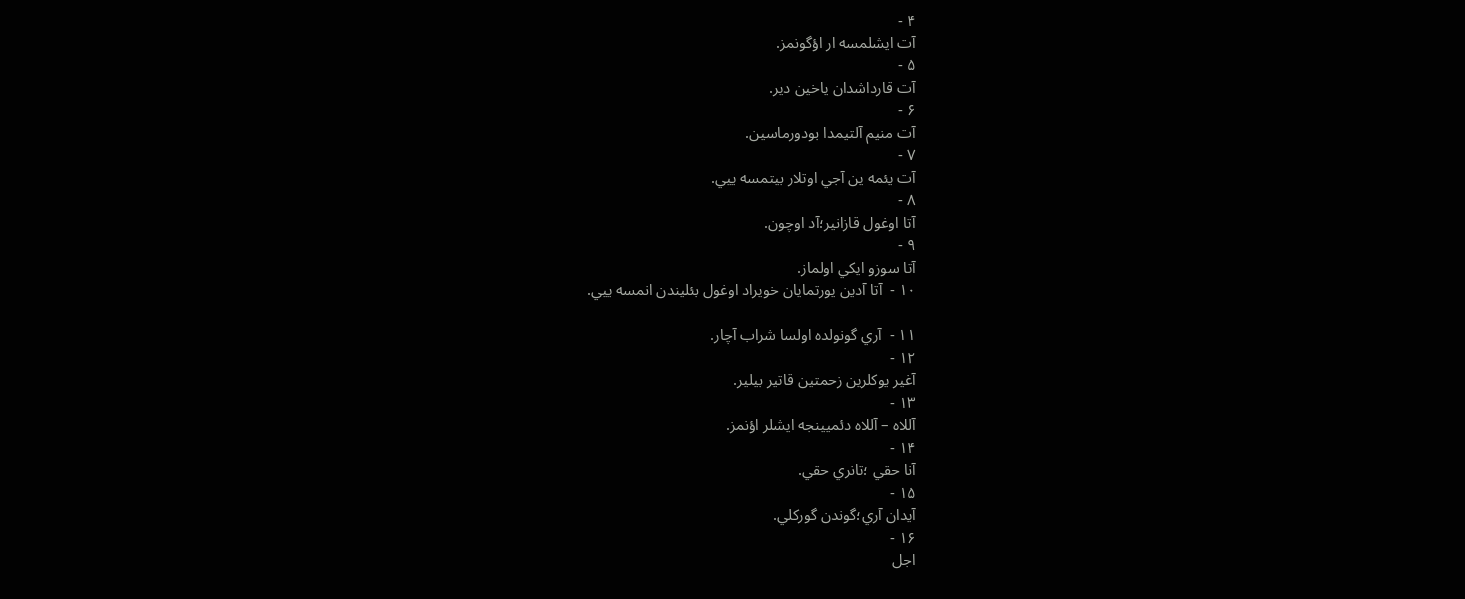۴ -
آت ايشلمسه ار اؤگونمز.
۵ -
آت قارداشدان ياخين دير.
۶ -
آت منيم آلتيمدا بودورماسين.
۷ -
آت يئمه ين آجي اوتلار بيتمسه ييي.
۸ -
آتا اوغول قازانير؛آد اوچون.
۹ -
آتا سوزو ايکي اولماز.
۱۰ -  آتا آدين يورتمايان خويراد اوغول بئليندن انمسه ييي.

۱۱ -  آري گونولده اولسا شراب آچار.
۱۲ -
آغير يوکلرين زحمتين قاتير بيلير.
۱۳ -
آللاه – آللاه دئميينجه ايشلر اؤنمز.
۱۴ -
آنا حقي ؛تانري حقي.
۱۵ -
آيدان آري؛گوندن گورکلي.
۱۶ -
اجل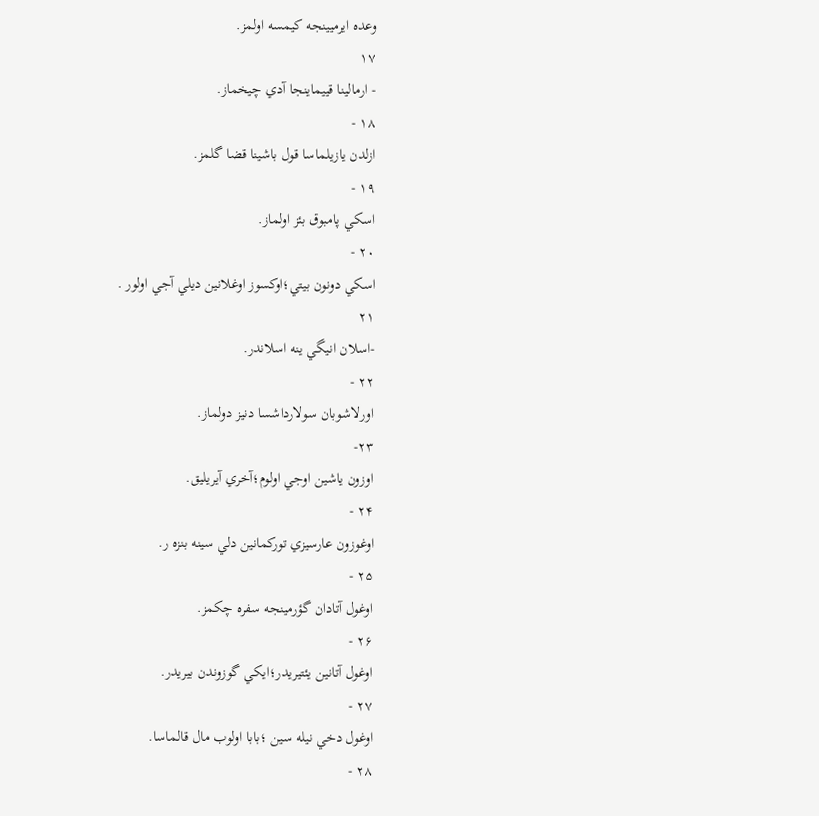وعده ايرميينجه کيمسه اولمز.
۱۷
- ارمالينا قييماينجا آدي چيخماز.
۱۸ -
ازلدن يازيلماسا قول باشينا قضا گلمز.
۱۹ -
اسکي پامبوق بئز اولماز.
۲۰ -
اسکي دونون بيتي؛اوکسوز اوغلانين ديلي آجي اولور .
۲۱
-اسلان انيگي ينه اسلاندر.
۲۲ -
اورلاشوبان سولارداشسا دنيز دولماز.
۲۳-
اوزون ياشين اوجي اولوم؛آخري آيريليق.
۲۴ -
اوغوزون عارسيزي تورکمانين دلي سينه بنزه ر.
۲۵ -
اوغول آتادان گؤرمينجه سفره چکمز.
۲۶ -
اوغول آتانين يئتيريدر؛ايکي گوزوندن بيريدر.
۲۷ -
اوغول دخي نيله سين ؛بابا اولوب مال قالماسا.
۲۸ -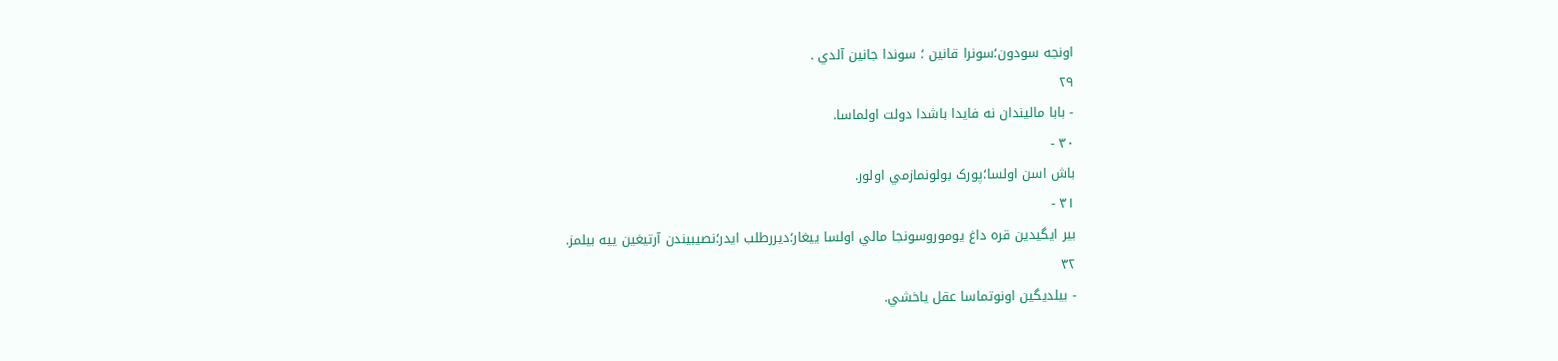اونجه سودون؛سونرا قانين ؛ سوندا جانين آلدي .
۲۹
- بابا ماليندان نه فايدا باشدا دولت اولماسا.
۳۰ -
باش اسن اولسا؛پورک بولونمازمي اولور.
۳۱ -
بير ايگيدين قره داغ يوموروسونجا مالي اولسا ييغار؛ديررطلب ايدر؛نصيبيندن آرتيغين ييه بيلمز.
۳۲
- بيلديگين اونوتماسا عقل ياخشي.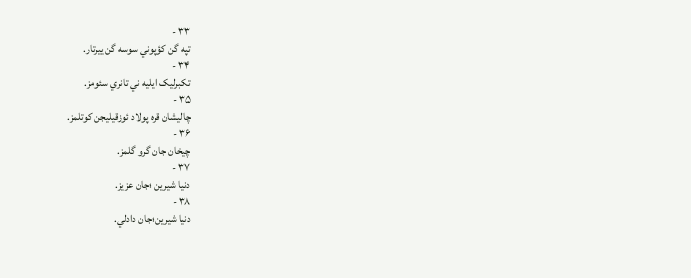۳۳ -
تپه گن کؤپوني سوسه گن ييرتار.
۳۴ -
تکبرليک ايليه ني تانري سئومز.
۳۵ -
چاليشان قره پولاد ئوزقيليجن کوتلمز.
۳۶ -
چيخان جان گرو گلمز.
۳۷ -
دنيا شيرين ؛جان عزيز.
۳۸ -
دنيا شيرين؛جان دادلي.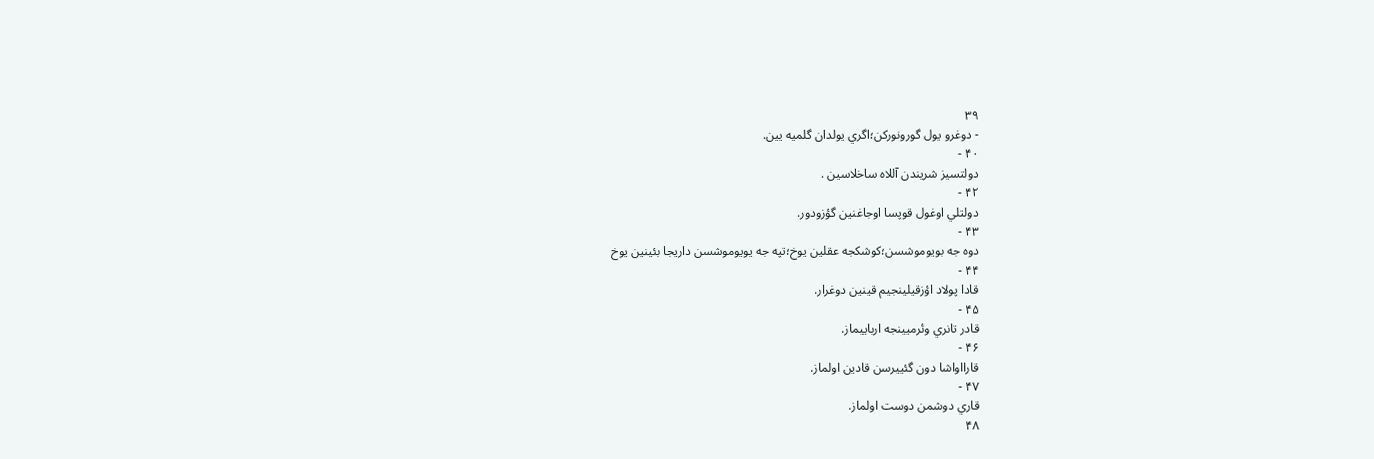۳۹
- دوغرو يول گورونورکن؛اگري يولدان گلميه يين.
۴۰ -
دولتسيز شريندن آللاه ساخلاسين .
۴۲ -
دولتلي اوغول قوپسا اوجاغنين گؤزودور.
۴۳ -
دوه جه بويوموشسن؛کوشکجه عقلين يوخ؛تپه جه يويوموشسن داريجا بئينين يوخ
۴۴ -
قادا پولاد اؤزقيلينجيم قينين دوغرار.
۴۵ -
قادر تانري وئرميينجه ارباييماز.
۴۶ -
قارااواشا دون گئييرسن قادين اولماز.
۴۷ -
قاري دوشمن دوست اولماز.
۴۸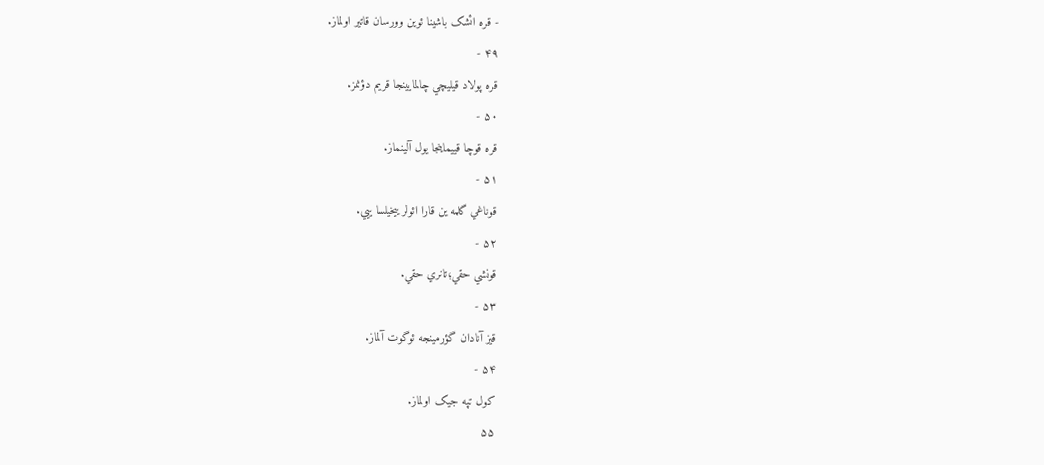- قره ائشک باشينا ئوين وورسان قاتير اولماز.
۴۹ -
قره پولاد قيليچي چالمايينجا قريم دؤنمز.
۵۰ -
قره قوچا قييماينجا يول آلينماز.
۵۱ -
قوناغي گلمه ين قارا ائولر ييخيلسا ييي.
۵۲ -
قونشي حقي؛تانري حقي.
۵۳ -
قيز آنادان گؤرمينجه ئوگوت آلماز.
۵۴ -
کول تپه جيک اولماز.
۵۵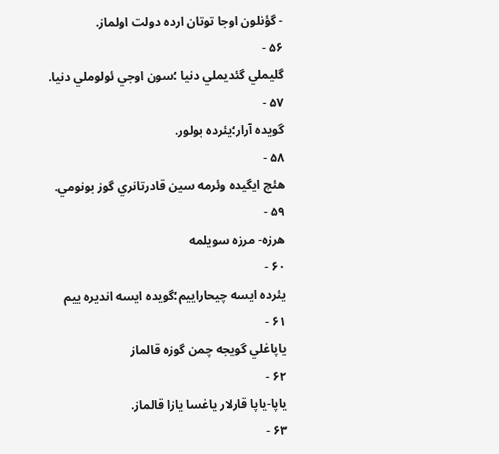- گؤنلون اوجا توتان ارده دولت اولماز.
۵۶ -
گليملي گئديملي دنيا ؛سون اوجي ئولوملي دنيا.
۵۷ -
گويده آرار؛يئرده بولور.
۵۸ -
هئچ ايگيده وئرمه سين قادرتانري گوز بونومي.
۵۹ -
هرزه- مرزه سويلمه
۶۰ -
يئرده ايسه چيحاراييم؛گويده ايسه انديره ييم
۶۱ -
ياپاغلي گويجه چمن گوزه قالماز
۶۲ -
ياپا-ياپا قارلار ياغسا يازا قالماز.
۶۳ -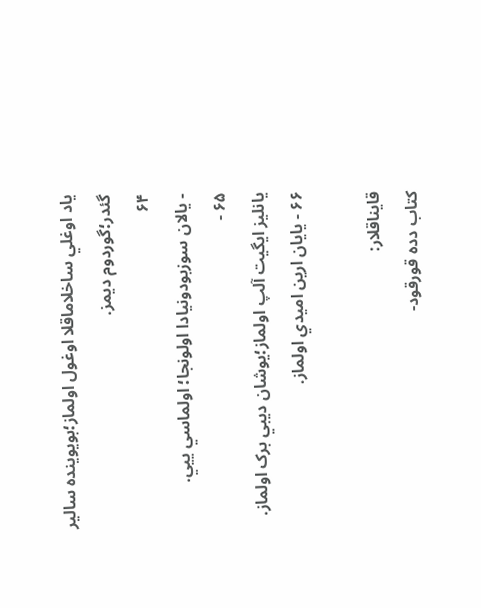ياد اوغلي ساخلاماقلا اوغول اولماز؛بويوينده سالير گئدر؛گوردوم ديمز.
۶۴
- يالان سوزبودونيادا اولونجا؛ اولماسي ييي.
۶۵ -
يانليز ايگيت آلپ اولماز؛يوشان ديبي برک اولماز.
۶۶ - يايان ارين اميدي اولماز.

قايناقلار:
کتاب دده قورقود-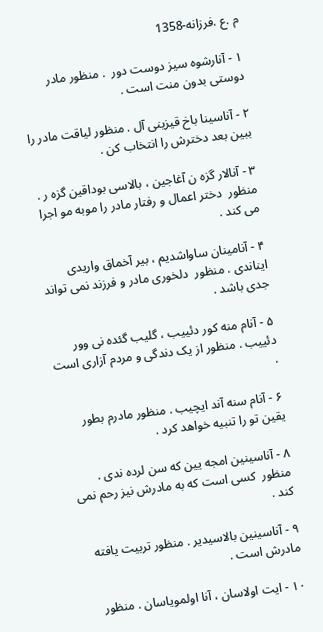م .ع .فرزانه-1358

۱ - آنارشوه سیز دوست دور  . منظور مادر دوستی بدون منت است .

۲ - آناسینا باخ قیزینی آل . منظور لیاقت مادر را ببین بعد دخترش را انتخاب کن .

۳ - آنالار گزه ن آغاجین ، بالاسی بوداقین گزه ر . منظور  دختر اعمال و رفتار مادر را موبه مو اجرا می کند .

۴ - آنامینان ساواشدیم ، بیر آخماق واریدی ایناندی . منظور  دلخوری مادر و فرزند نمی تواند جدی باشد .

۵ - آنام منه کور دئییب ، گلیب گئده نی وور دئییب . منظور از یک دندگی و مردم آزاری است .

۶ - آنام سنه آند ایچیب . منظور مادرم بطور یقین تو را تنبیه خواهد کرد .

۸ - آناسینین امجه یین که سن لرده ندی . منظور  کسی است که به مادرش نیز رحم نمی کند .

۹ - آناسینین بالاسیدیر . منظور تربیت یافته مادرش است .

۱۰ - ایت اولاسان ، آنا اولمویاسان . منظور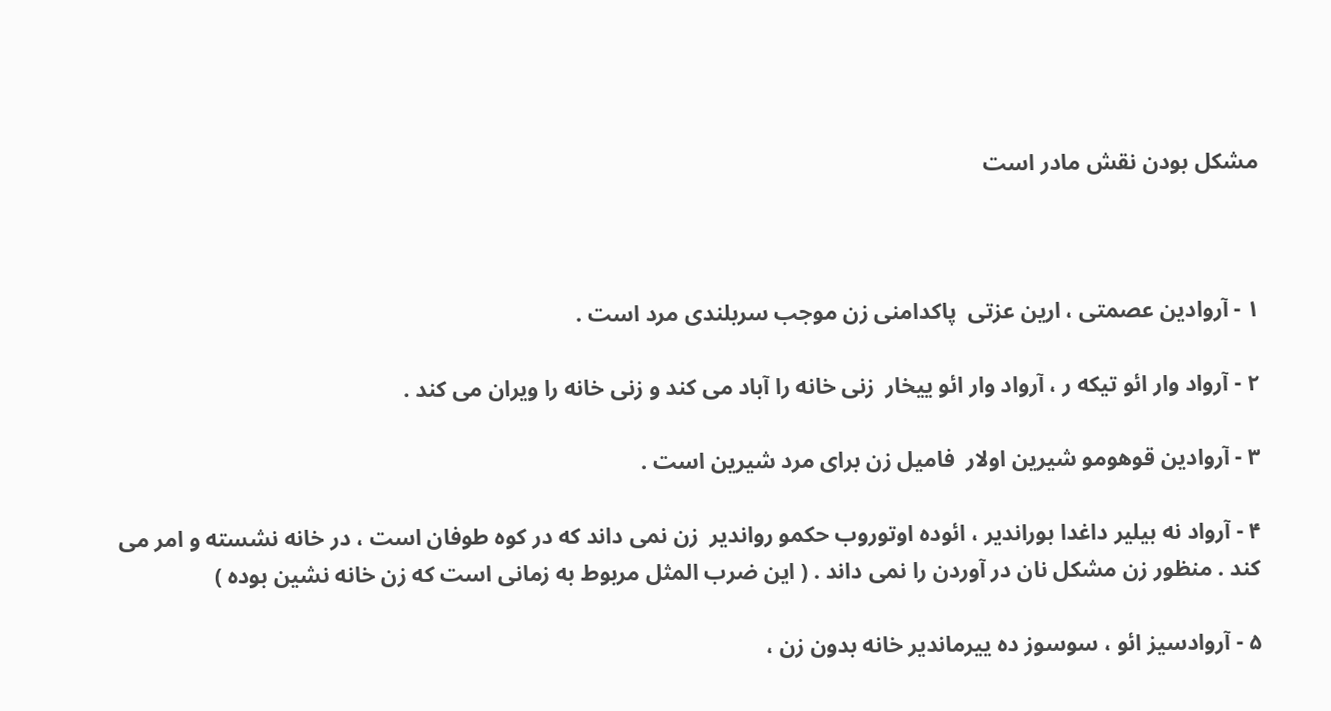مشکل بودن نقش مادر است



۱ - آروادین عصمتی ، ارین عزتی  پاکدامنی زن موجب سربلندی مرد است .

۲ - آرواد وار ائو تیکه ر ، آرواد وار ائو ییخار  زنی خانه را آباد می کند و زنی خانه را ویران می کند .

۳ - آروادین قوهومو شیرین اولار  فامیل زن برای مرد شیرین است .

۴ - آرواد نه بیلیر داغدا بوراندیر ، ائوده اوتوروب حکمو رواندیر  زن نمی داند که در کوه طوفان است ، در خانه نشسته و امر می کند . منظور زن مشکل نان در آوردن را نمی داند . ( این ضرب المثل مربوط به زمانی است که زن خانه نشین بوده )

۵ - آروادسیز ائو ، سوسوز ده ییرماندیر خانه بدون زن ،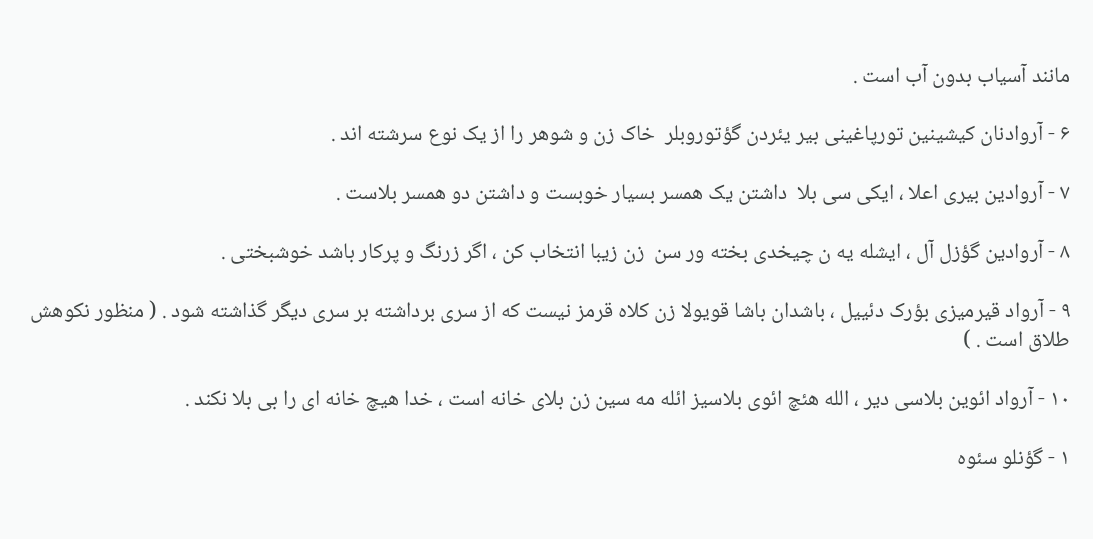مانند آسیاب بدون آب است .

۶ - آروادنان کیشینین تورپاغینی بیر یئردن گؤتوروبلر  خاک زن و شوهر را از یک نوع سرشته اند .

۷ - آروادین بیری اعلا ، ایکی سی بلا  داشتن یک همسر بسیار خوبست و داشتن دو همسر بلاست .

۸ - آروادین گؤزل آل ، ایشله یه ن چیخدی بخته ور سن  زن زیبا انتخاب کن ، اگر زرنگ و پرکار باشد خوشبختی .

۹ - آرواد قیرمیزی بؤرک دئییل ، باشدان باشا قویولا زن کلاه قرمز نیست که از سری برداشته بر سری دیگر گذاشته شود . ( منظور نکوهش طلاق است . )

۱۰ - آرواد ائوین بلاسی دیر ، الله هئچ ائوی بلاسیز ائله مه سین زن بلای خانه است ، خدا هیچ خانه ای را بی بلا نکند .

۱ - گؤنلو سئوه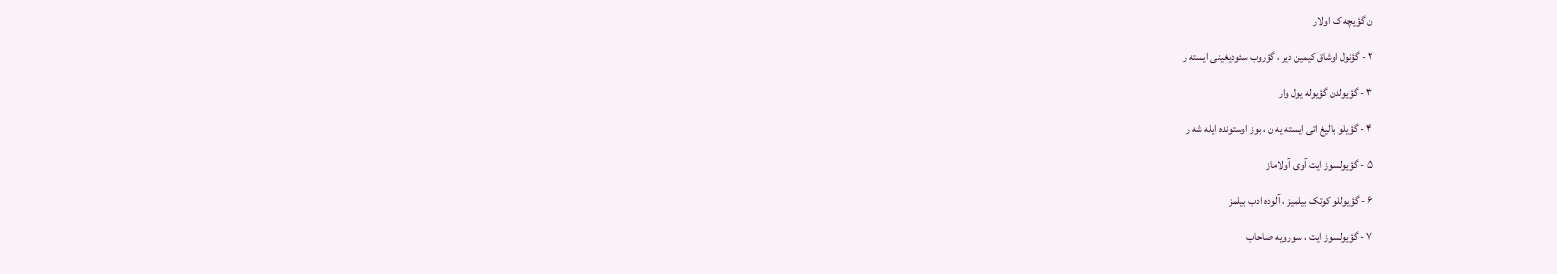ن گؤیچه ک اولار

۲ - گؤنول اوشاق کیمین دیر ، گؤروب سئودیغینی ایسته ر

۳ - گؤیولدن گؤیوله یول وار

۴ - گؤیلو بالیغ اتی ایسته یه ن ، بوز اوستونده ایله شه ر

۵ - گؤیولسوز ایت آوی آولاماز

۶ - گؤیوللو کوتک بیلمیز ، آلوده ادب بیلمز

۷ - گؤیولسوز ایت ، سورویه صاحاب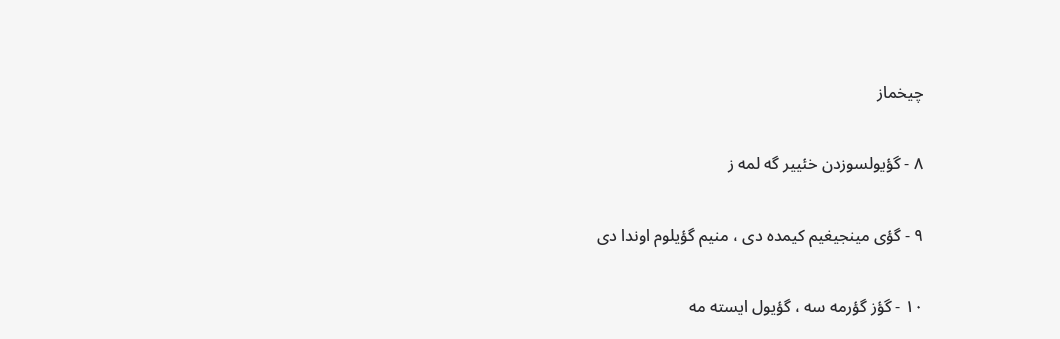چیخماز

۸ - گؤیولسوزدن خئییر گه لمه ز

۹ - گؤی مینجیغیم کیمده دی ، منیم گؤیلوم اوندا دی

۱۰ - گؤز گؤرمه سه ، گؤیول ایسته مه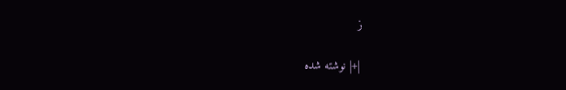ز

 |+| نوشته شده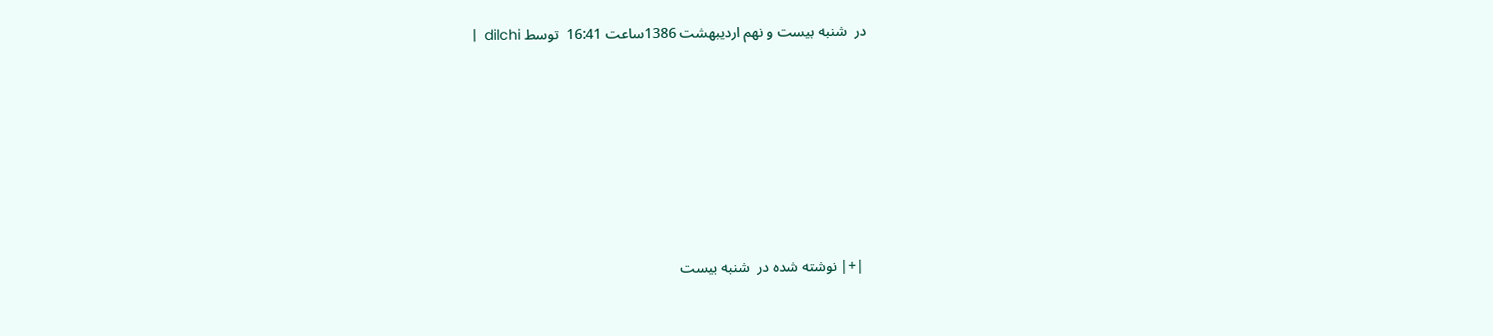در  شنبه بیست و نهم اردیبهشت 1386ساعت 16:41  توسط dilchi  |










 |+| نوشته شده در  شنبه بیست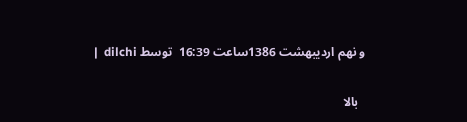و نهم اردیبهشت 1386ساعت 16:39  توسط dilchi  |

  بالا